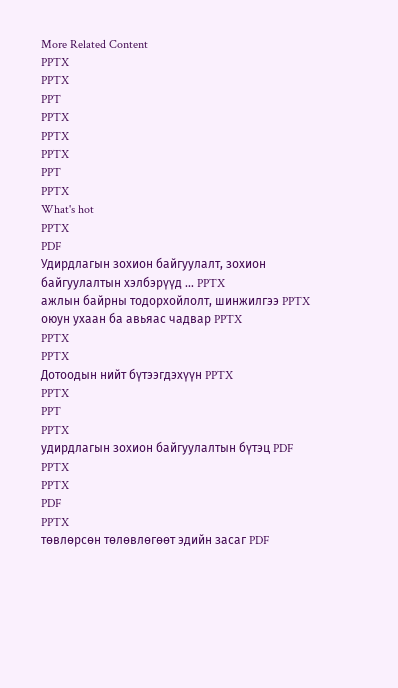More Related Content
PPTX
PPTX
PPT
PPTX
PPTX
PPTX
PPT
PPTX
What's hot
PPTX
PDF
Удирдлагын зохион байгуулалт, зохион байгуулалтын хэлбэрүүд ... PPTX
ажлын байрны тодорхойлолт, шинжилгээ PPTX
оюун ухаан ба авьяас чадвар PPTX
PPTX
PPTX
Дотоодын нийт бүтээгдэхүүн PPTX
PPTX
PPT
PPTX
удирдлагын зохион байгуулалтын бүтэц PDF
PPTX
PPTX
PDF
PPTX
төвлөрсөн төлөвлөгөөт эдийн засаг PDF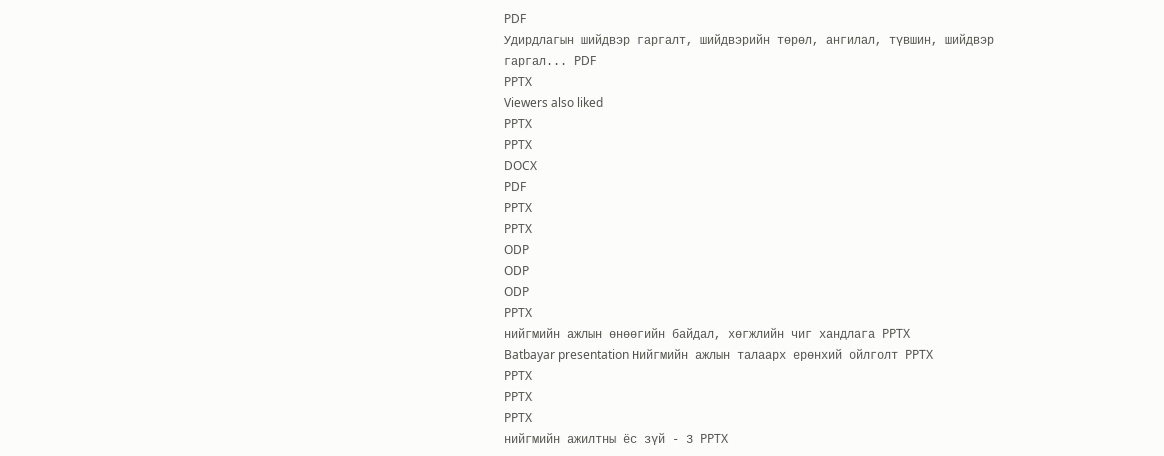PDF
Удирдлагын шийдвэр гаргалт, шийдвэрийн төрөл, ангилал, түвшин, шийдвэр гаргал... PDF
PPTX
Viewers also liked
PPTX
PPTX
DOCX
PDF
PPTX
PPTX
ODP
ODP
ODP
PPTX
нийгмийн ажлын өнөөгийн байдал, хөгжлийн чиг хандлага PPTX
Batbayar presentation Нийгмийн ажлын талаарх ерөнхий ойлголт PPTX
PPTX
PPTX
PPTX
нийгмийн ажилтны ёс зүй - 3 PPTX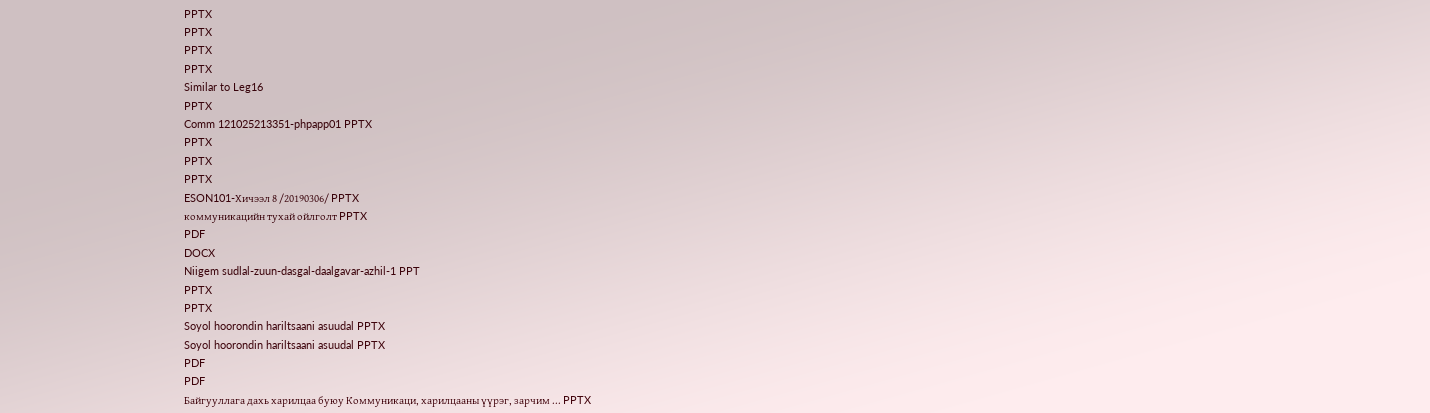PPTX
PPTX
PPTX
PPTX
Similar to Leg16
PPTX
Comm 121025213351-phpapp01 PPTX
PPTX
PPTX
PPTX
ESON101-Хичээл 8 /20190306/ PPTX
коммуникацийн тухай ойлголт PPTX
PDF
DOCX
Niigem sudlal-zuun-dasgal-daalgavar-azhil-1 PPT
PPTX
PPTX
Soyol hoorondin hariltsaani asuudal PPTX
Soyol hoorondin hariltsaani asuudal PPTX
PDF
PDF
Байгууллага дахь харилцаа буюу Коммуникаци, харилцааны үүрэг, зарчим ... PPTX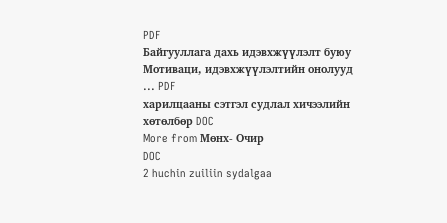PDF
Байгууллага дахь идэвхжүүлэлт буюу Мотиваци, идэвхжүүлэлтийн онолууд ... PDF
харилцааны сэтгэл судлал хичээлийн хөтөлбөр DOC
More from Мөнх- Очир
DOC
2 huchin zuiliin sydalgaa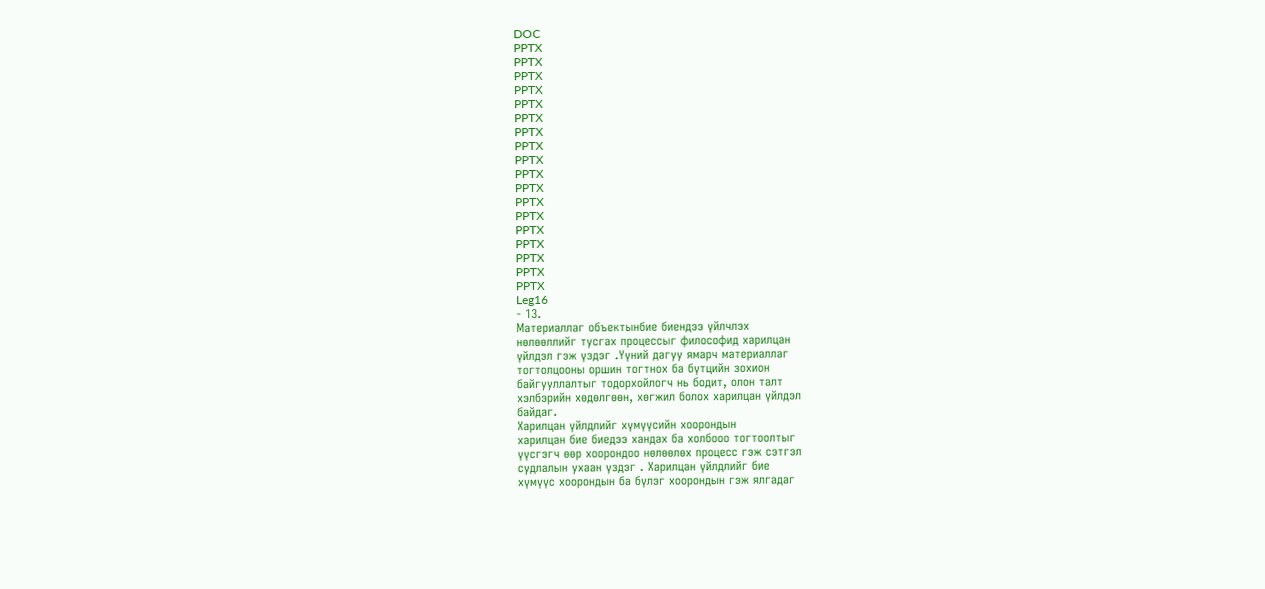DOC
PPTX
PPTX
PPTX
PPTX
PPTX
PPTX
PPTX
PPTX
PPTX
PPTX
PPTX
PPTX
PPTX
PPTX
PPTX
PPTX
PPTX
PPTX
Leg16
- 13.
Материаллаг объектынбие биендээ үйлчлэх
нөлөөллийг тусгах процессыг философид харилцан
үйлдэл гэж үздэг .Үүний дагуу ямарч материаллаг
тогтолцооны оршин тогтнох ба бүтцийн зохион
байгууллалтыг тодорхойлогч нь бодит, олон талт
хэлбэрийн хөдөлгөөн, хөгжил болох харилцан үйлдэл
байдаг.
Харилцан үйлдлийг хүмүүсийн хоорондын
харилцан бие биедээ хандах ба холбооо тогтоолтыг
үүсгэгч өөр хоорондоо нөлөөлөх процесс гэж сэтгэл
судлалын ухаан үздэг . Харилцан үйлдлийг бие
хүмүүс хоорондын ба бүлэг хоорондын гэж ялгадаг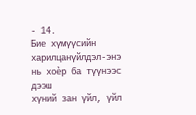- 14.
Бие хүмүүсийн харилцанүйлдэл-энэ нь хоѐр ба түүнээс дээш
хүний зан үйл, үйл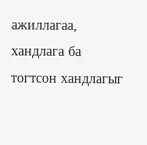ажиллагаа, хандлага ба тогтсон хандлагыг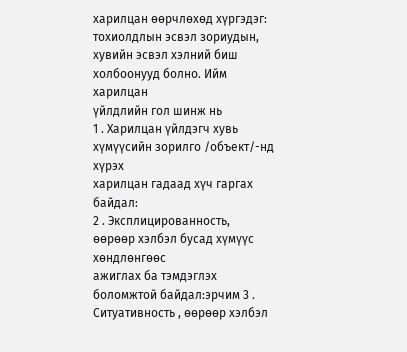харилцан өөрчлөхөд хүргэдэг: тохиолдлын эсвэл зориудын,
хувийн эсвэл хэлний биш холбоонууд болно. Ийм харилцан
үйлдлийн гол шинж нь
1 . Харилцан үйлдэгч хувь хүмүүсийн зорилго /объект/-нд хүрэх
харилцан гадаад хүч гаргах байдал:
2 . Эксплицированность, өөрөөр хэлбэл бусад хүмүүс хөндлөнгөөс
ажиглах ба тэмдэглэх боломжтой байдал:эрчим 3 .
Ситуативность , өөрөөр хэлбэл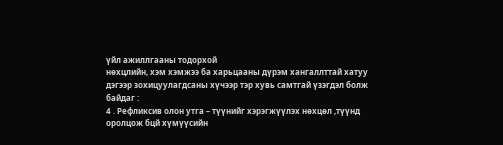үйл ажиллгааны тодорхой
нөхцлийн, хэм хэмжээ ба харьцааны дүрэм хангаллттай хатуу
дэгээр зохицуулагдсаны хүчээр тэр хувь самтгай үзэгдэл болж
байдаг :
4 . Рефликсив олон утга – түүнийг хэрэгжүүлэх нөхцөл ,түүнд
оролцож бцй хүмүүсийн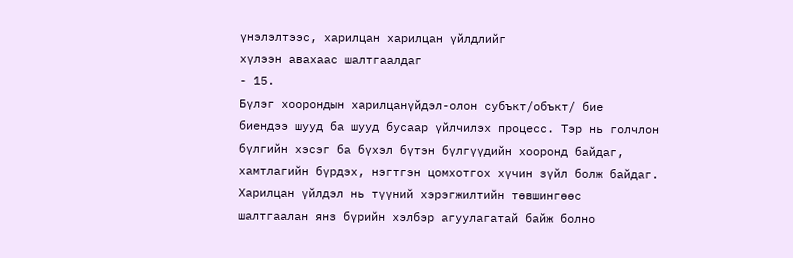үнэлэлтээс, харилцан харилцан үйлдлийг
хүлээн авахаас шалтгаалдаг
- 15.
Бүлэг хоорондын харилцанүйдэл-олон субъкт/объкт/ бие
биендээ шууд ба шууд бусаар үйлчилэх процесс. Тэр нь голчлон
бүлгийн хэсэг ба бүхэл бүтэн бүлгүүдийн хооронд байдаг,
хамтлагийн бүрдэх, нэгтгэн цомхотгох хүчин зүйл болж байдаг.
Харилцан үйлдэл нь түүний хэрэгжилтийн төвшингөөс
шалтгаалан янз бүрийн хэлбэр агуулагатай байж болно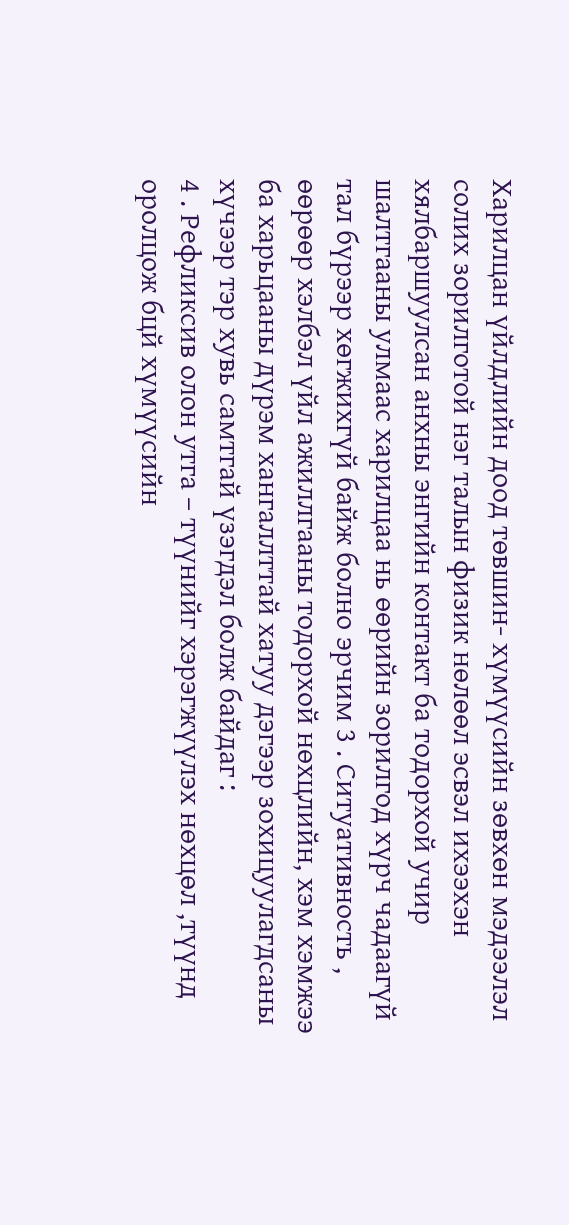Харилцан үйлдлийн доод төвшин- хүмүүсийн зөвхөн мэдээлэл
солих зорилготой нэг талын физик нөлөөл эсвэл ихээхэн
хялбаршуулсан анхны энгийн контакт ба тодорхой учир
шалтгааны улмаас харилцаа нь өөрийн зорилгод хүрч чадаагүй
тал бүрээр хөгжихгүй байж болно эрчим 3 . Ситуативность ,
өөрөөр хэлбэл үйл ажиллгааны тодорхой нөхцлийн, хэм хэмжээ
ба харьцааны дүрэм хангаллттай хатуу дэгээр зохицуулагдсаны
хүчээр тэр хувь самтгай үзэгдэл болж байдаг :
4 . Рефликсив олон утга – түүнийг хэрэгжүүлэх нөхцөл ,түүнд
оролцож бцй хүмүүсийн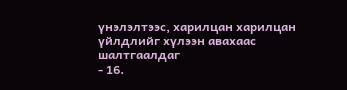үнэлэлтээс, харилцан харилцан
үйлдлийг хүлээн авахаас шалтгаалдаг
- 16.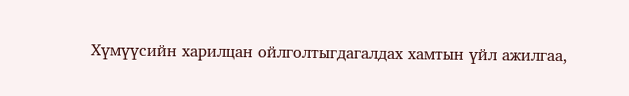Хүмүүсийн харилцан ойлголтыгдагалдах хамтын үйл ажилгаа,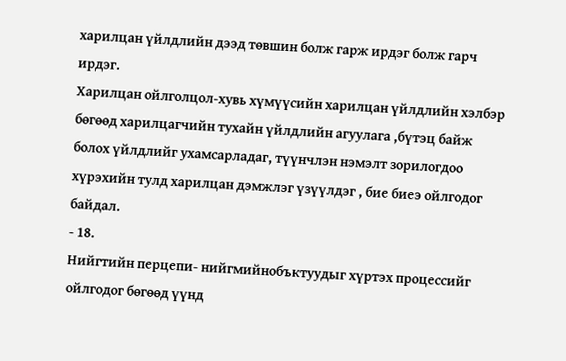харилцан үйлдлийн дээд төвшин болж гарж ирдэг болж гарч
ирдэг.
Харилцан ойлголцол-хувь хүмүүсийн харилцан үйлдлийн хэлбэр
бөгөөд харилцагчийн тухайн үйлдлийн агуулага ,бүтэц байж
болох үйлдлийг ухамсарладаг, түүнчлэн нэмэлт зорилогдоо
хүрэхийн тулд харилцан дэмжлэг үзүүлдэг , бие биеэ ойлгодог
байдал.
- 18.
Нийгтийн перцепи- нийгмийнобъктуудыг хүртэх процессийг
ойлгодог бөгөөд үүнд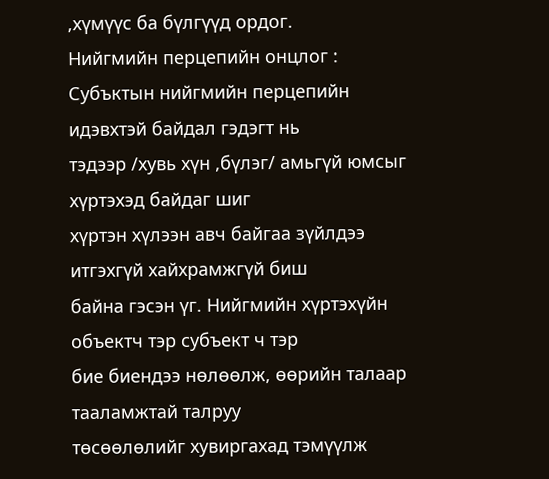,хүмүүс ба бүлгүүд ордог.
Нийгмийн перцепийн онцлог :
Субъктын нийгмийн перцепийн идэвхтэй байдал гэдэгт нь
тэдээр /хувь хүн ,бүлэг/ амьгүй юмсыг хүртэхэд байдаг шиг
хүртэн хүлээн авч байгаа зүйлдээ итгэхгүй хайхрамжгүй биш
байна гэсэн үг. Нийгмийн хүртэхүйн объектч тэр субъект ч тэр
бие биендээ нөлөөлж, өөрийн талаар тааламжтай талруу
төсөөлөлийг хувиргахад тэмүүлж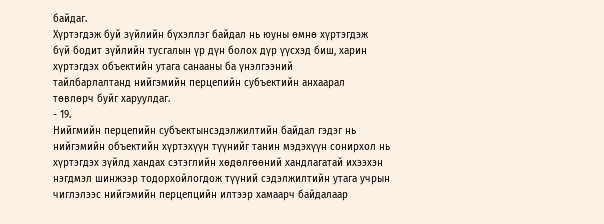байдаг.
Хүртэгдэж буй зүйлийн бүхэллэг байдал нь юуны өмнө хүртэгдэж
бүй бодит зүйлийн тусгалын үр дүн болох дүр үүсхэд биш, харин
хүртэгдэх объектийн утага санааны ба үнэлгээний
тайлбарлалтанд нийгэмийн перцепийн субъектийн анхаарал
төвлөрч буйг харуулдаг.
- 19.
Нийгмийн перцепийн субъектынсэдэлжилтийн байдал гэдэг нь
нийгэмийн объектийн хүртэхүүн түүнийг танин мэдэхүүн сонирхол нь
хүртэгдэх зүйлд хандах сэтэглийн хөдөлгөөний хандлагатай ихээхэн
нэгдмэл шинжээр тодорхойлогдож түүний сэдэлжилтийн утага учрын
чиглэлээс нийгэмийн перцепцийн илтээр хамаарч байдалаар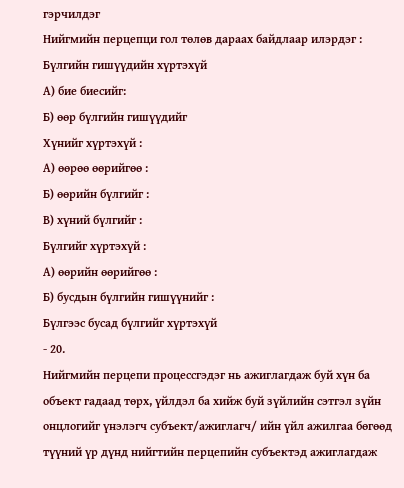гэрчилдэг
Нийгмийн перцепци гол төлөв дараах байдлаар илэрдэг :
Бүлгийн гишүүдийн хүртэхүй
А) бие биесийг:
Б) өөр бүлгийн гишүүдийг
Хүнийг хүртэхүй :
А) өөрөө өөрийгөө :
Б) өөрийн бүлгийг :
В) хүний бүлгийг :
Бүлгийг хүртэхүй :
А) өөрийн өөрийгөө :
Б) бусдын бүлгийн гишүүнийг :
Бүлгээс бусад бүлгийг хүртэхүй
- 20.
Нийгмийн перцепи процессгэдэг нь ажиглагдаж буй хүн ба
объект гадаад төрх, үйлдэл ба хийж буй зүйлийн сэтгэл зүйн
онцлогийг үнэлэгч субъект/ажиглагч/ ийн үйл ажилгаа бөгөөд
түүний үр дүнд нийгтийн перцепийн субъектэд ажиглагдаж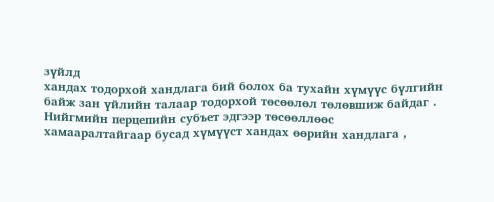зүйлд
хандах тодорхой хандлага бий болох ба тухайн хүмүүс бүлгийн
байж зан үйлийн талаар тодорхой төсөөлөл төлөвшиж байдаг .
Нийгмийн перцепийн субъет эдгээр төсөөллөөс
хамааралтайгаар бусад хүмүүст хандах өөрийн хандлага ,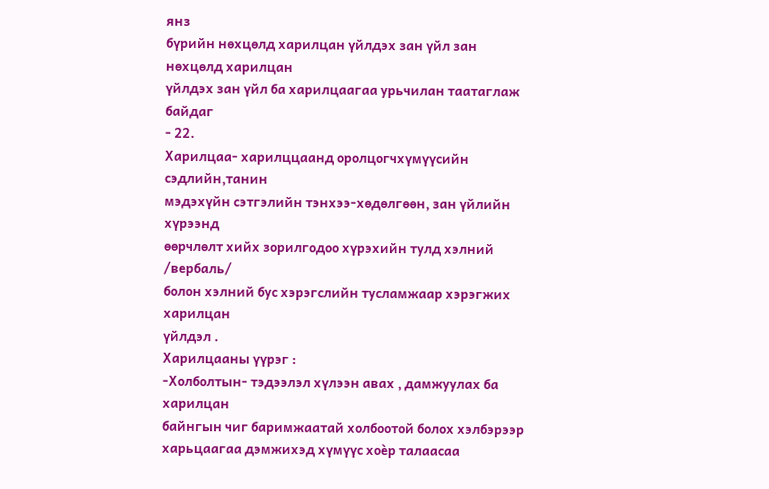янз
бүрийн нөхцөлд харилцан үйлдэх зан үйл зан нөхцөлд харилцан
үйлдэх зан үйл ба харилцаагаа урьчилан таатаглаж байдаг
- 22.
Харилцаа- харилццаанд оролцогчхүмүүсийн сэдлийн,танин
мэдэхүйн сэтгэлийн тэнхээ-хөдөлгөөн, зан үйлийн хүрээнд
өөрчлөлт хийх зорилгодоо хүрэхийн тулд хэлний /вербаль/
болон хэлний бус хэрэгслийн тусламжаар хэрэгжих харилцан
үйлдэл .
Харилцааны үүрэг :
-Холболтын- тэдээлэл хүлээн авах , дамжуулах ба харилцан
байнгын чиг баримжаатай холбоотой болох хэлбэрээр
харьцаагаа дэмжихэд хүмүүс хоѐр талаасаа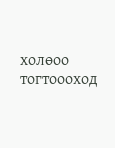холөоо тогтоооход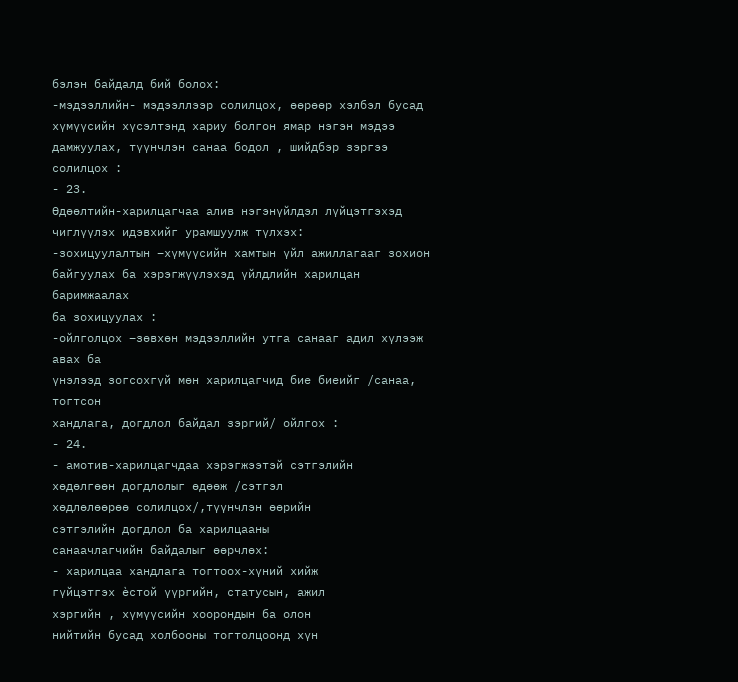бэлэн байдалд бий болох:
-мэдээллийн- мэдээллээр солилцох, өөрөөр хэлбэл бусад
хүмүүсийн хүсэлтэнд хариу болгон ямар нэгэн мэдээ
дамжуулах, түүнчлэн санаа бодол , шийдбэр зэргээ солилцох :
- 23.
Өдөөлтийн-харилцагчаа алив нэгэнүйлдэл лүйцэтгэхэд
чиглүүлэх идэвхийг урамшуулж түлхэх:
-зохицуулалтын –хүмүүсийн хамтын үйл ажиллагааг зохион
байгуулах ба хэрэгжүүлэхэд үйлдлийн харилцан баримжаалах
ба зохицуулах :
-ойлголцох –зөвхөн мэдээллийн утга санааг адил хүлээж авах ба
үнэлээд зогсохгүй мөн харилцагчид бие биеийг /санаа, тогтсон
хандлага, догдлол байдал зэргий/ ойлгох :
- 24.
- амотив-харилцагчдаа хэрэгжээтэй сэтгэлийн
хөдөлгөөн догдлолыг өдөөж /сэтгэл
хөдлөлөөрөө солилцох/,түүнчлэн өөрийн
сэтгэлийн догдлол ба харилцааны
санаачлагчийн байдалыг өөрчлөх:
- харилцаа хандлага тогтоох-хүний хийж
гүйцэтгэх ѐстой үүргийн, статусын, ажил
хэргийн , хүмүүсийн хоорондын ба олон
нийтийн бусад холбооны тогтолцоонд хүн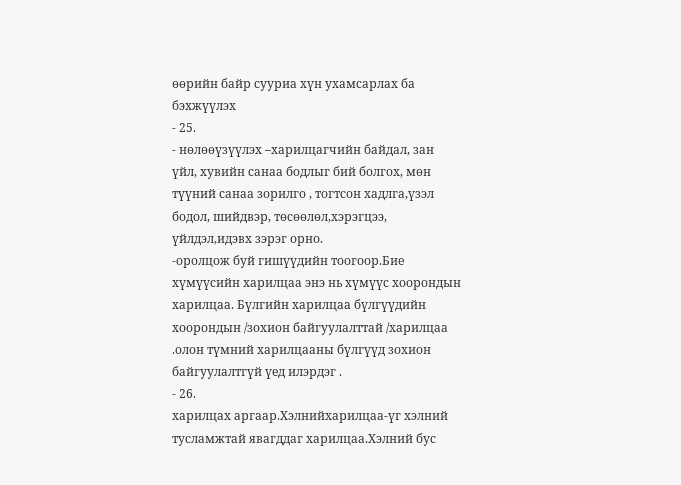өөрийн байр сууриа хүн ухамсарлах ба
бэхжүүлэх
- 25.
- нөлөөүзүүлэх –харилцагчийн байдал, зан
үйл, хувийн санаа бодлыг бий болгох, мөн
түүний санаа зорилго , тогтсон хадлга,үзэл
бодол, шийдвэр, төсөөлөл,хэрэгцээ,
үйлдэл,идэвх зэрэг орно.
-оролцож буй гишүүдийн тоогоор.Бие
хүмүүсийн харилцаа энэ нь хүмүүс хоорондын
харилцаа. Бүлгийн харилцаа бүлгүүдийн
хоорондын /зохион байгуулалттай /харилцаа
.олон түмний харилцааны бүлгүүд зохион
байгуулалтгүй үед илэрдэг .
- 26.
харилцах аргаар.Хэлнийхарилцаа-үг хэлний
тусламжтай явагддаг харилцаа.Хэлний бус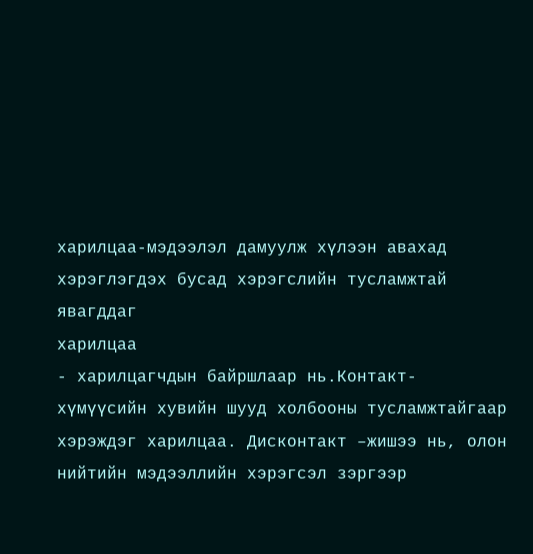харилцаа-мэдээлэл дамуулж хүлээн авахад
хэрэглэгдэх бусад хэрэгслийн тусламжтай явагддаг
харилцаа
- харилцагчдын байршлаар нь.Контакт-
хүмүүсийн хувийн шууд холбооны тусламжтайгаар
хэрэждэг харилцаа. Дисконтакт –жишээ нь, олон
нийтийн мэдээллийн хэрэгсэл зэргээр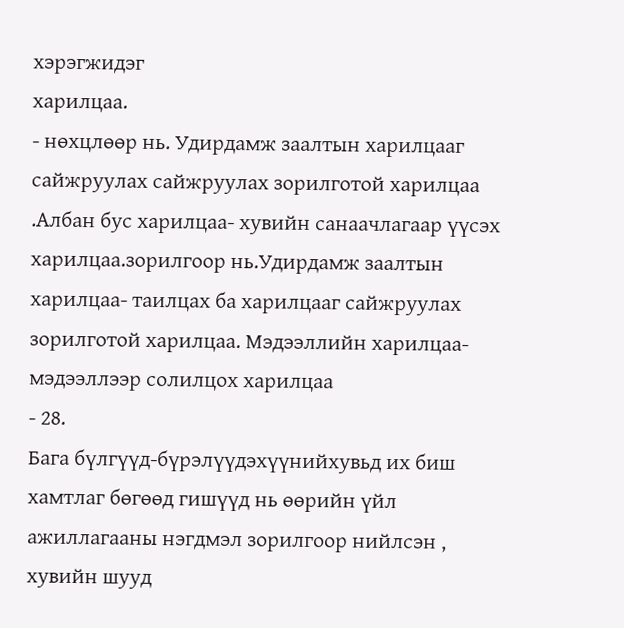хэрэгжидэг
харилцаа.
- нөхцлөөр нь. Удирдамж заалтын харилцааг
сайжруулах сайжруулах зорилготой харилцаа
.Албан бус харилцаа- хувийн санаачлагаар үүсэх
харилцаа.зорилгоор нь.Удирдамж заалтын
харилцаа- таилцах ба харилцааг сайжруулах
зорилготой харилцаа. Мэдээллийн харилцаа-
мэдээллээр солилцох харилцаа
- 28.
Бага бүлгүүд-бүрэлүүдэхүүнийхувьд их биш
хамтлаг бөгөөд гишүүд нь өөрийн үйл
ажиллагааны нэгдмэл зорилгоор нийлсэн ,
хувийн шууд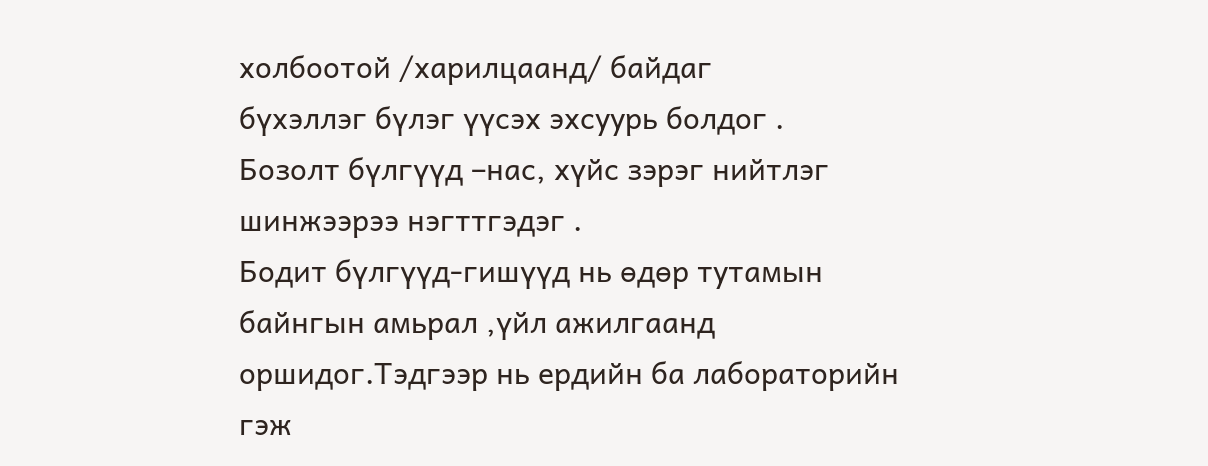холбоотой /харилцаанд/ байдаг
бүхэллэг бүлэг үүсэх эхсуурь болдог .
Бозолт бүлгүүд –нас, хүйс зэрэг нийтлэг
шинжээрээ нэгттгэдэг .
Бодит бүлгүүд-гишүүд нь өдөр тутамын
байнгын амьрал ,үйл ажилгаанд
оршидог.Тэдгээр нь ердийн ба лабораторийн
гэж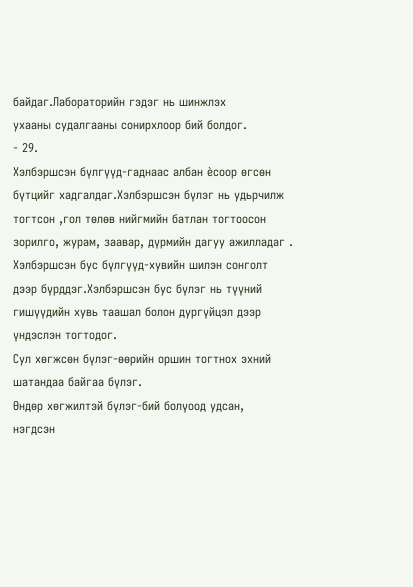байдаг.Лабораторийн гэдэг нь шинжлэх
ухааны судалгааны сонирхлоор бий болдог.
- 29.
Хэлбэршсэн бүлгүүд-гаднаас албан ѐсоор өгсөн
бүтцийг хадгалдаг.Хэлбэршсэн бүлэг нь удьрчилж
тогтсон ,гол төлөв нийгмийн батлан тогтоосон
зорилго, журам, заавар, дүрмийн дагуу ажилладаг .
Хэлбэршсэн бус бүлгүүд-хувийн шилэн сонголт
дээр бүрддэг.Хэлбэршсэн бус бүлэг нь түүний
гишүүдийн хувь таашал болон дургүйцэл дээр
үндэслэн тогтодог.
Сул хөгжсөн бүлэг-өөрийн оршин тогтнох эхний
шатандаа байгаа бүлэг.
Өндөр хөгжилтэй бүлэг-бий болүоод удсан,
нэгдсэн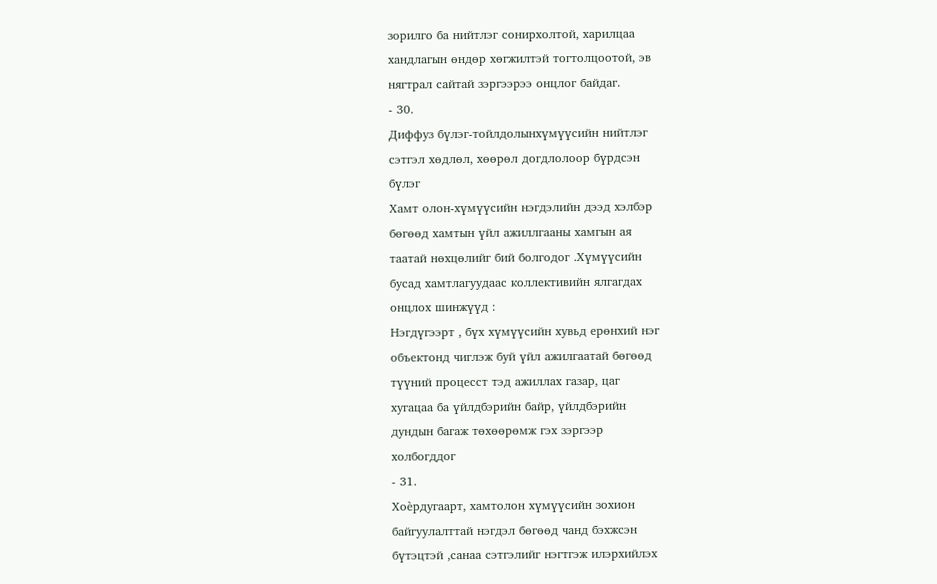зорилго ба нийтлэг сонирхолтой, харилцаа
хандлагын өндөр хөгжилтэй тогтолцоотой, эв
нягтрал сайтай зэргээрээ онцлог байдаг.
- 30.
Диффуз бүлэг-тойлдолынхүмүүсийн нийтлэг
сэтгэл хөдлөл, хөөрөл догдлолоор бүрдсэн
бүлэг
Хамт олон-хүмүүсийн нэгдэлийн дээд хэлбэр
бөгөөд хамтын үйл ажиллгааны хамгын ая
таатай нөхцөлийг бий болгодог .Хүмүүсийн
бусад хамтлагуудаас коллективийн ялгагдах
онцлох шинжүүд :
Нэгдүгээрт , бүх хүмүүсийн хувьд ерөнхий нэг
объектонд чиглэж буй үйл ажилгаатай бөгөөд
түүний процесст тэд ажиллах газар, цаг
хугацаа ба үйлдбэрийн байр, үйлдбэрийн
дундын багаж төхөөрөмж гэх зэргээр
холбогддог
- 31.
Хоѐрдугаарт, хамтолон хүмүүсийн зохион
байгуулалттай нэгдэл бөгөөд чанд бэхжсэн
бүтэцтэй ,санаа сэтгэлийг нэгтгэж илэрхийлэх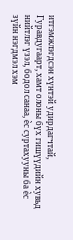итгэмжлэгдсэн хүнтэй удирдагчтай,
Гуравдугаарт, хамт олоны бүх гишүүдийн хувьд
нийтлэг үзэл, бодол санаа, ѐс суртахууны ба ѐс
зүйн нэгдмэл хэм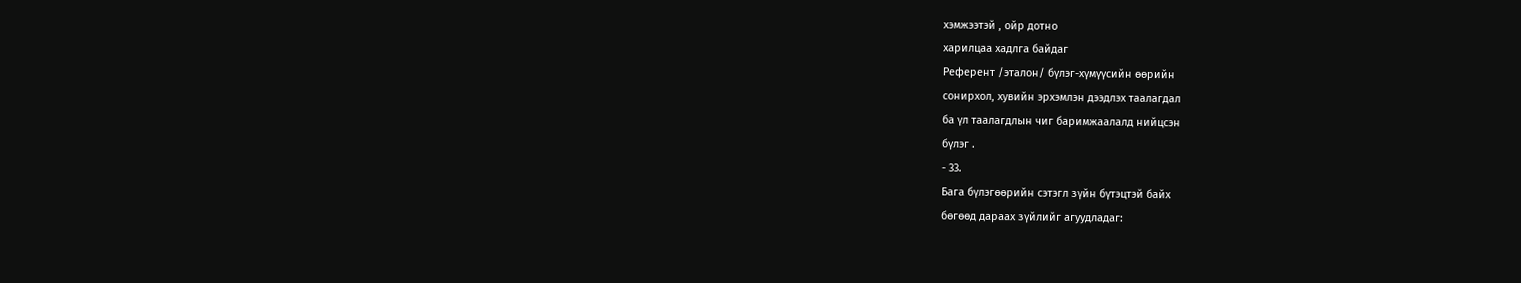хэмжээтэй , ойр дотно
харилцаа хадлга байдаг
Референт /эталон/ бүлэг-хүмүүсийн өөрийн
сонирхол, хувийн эрхэмлэн дээдлэх таалагдал
ба үл таалагдлын чиг баримжаалалд нийцсэн
бүлэг .
- 33.
Бага бүлэгөөрийн сэтэгл зүйн бүтэцтэй байх
бөгөөд дараах зүйлийг агуудладаг: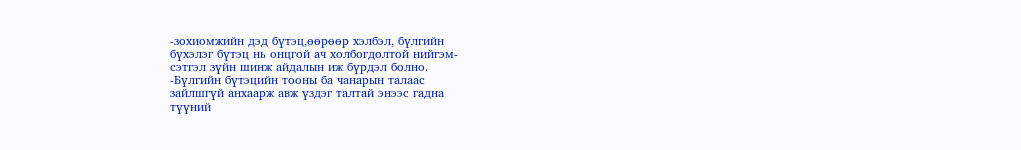-зохиомжийн дэд бүтэц,өөрөөр хэлбэл, бүлгийн
бүхэлэг бүтэц нь онцгой ач холбогдолтой нийгэм-
сэтгэл зүйн шинж айдалын иж бүрдэл болно.
-Бүлгийн бүтэцийн тооны ба чанарын талаас
зайлшгүй анхаарж авж үздэг талтай энээс гадна
түүний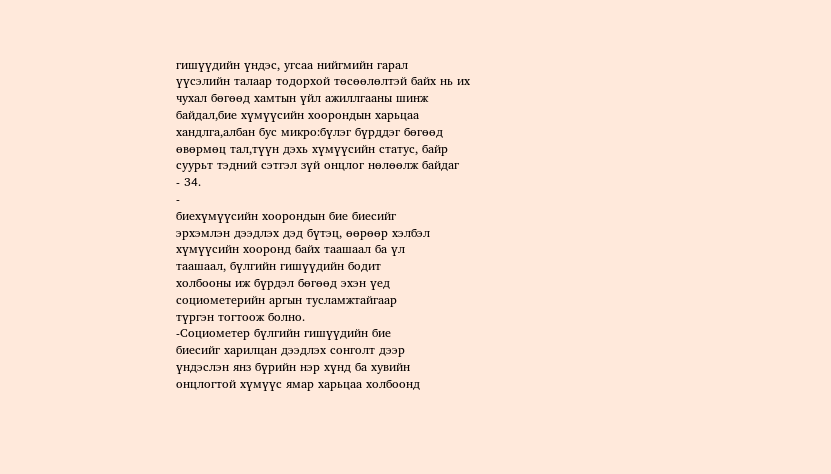гишүүдийн үндэс, угсаа нийгмийн гарал
үүсэлийн талаар тодорхой төсөөлөлтэй байх нь их
чухал бөгөөд хамтын үйл ажиллгааны шинж
байдал,бие хүмүүсийн хоорондын харьцаа
хандлга,албан бус микро:бүлэг бүрддэг бөгөөд
өвөрмөц тал,түүн дэхь хүмүүсийн статус, байр
суурьт тэдний сэтгэл зүй онцлог нөлөөлж байдаг
- 34.
-
биехүмүүсийн хоорондын бие биесийг
эрхэмлэн дээдлэх дэд бүтэц, өөрөөр хэлбэл
хүмүүсийн хооронд байх таашаал ба үл
таашаал, бүлгийн гишүүдийн бодит
холбооны иж бүрдэл бөгөөд эхэн үед
социометерийн аргын тусламжтайгаар
түргэн тогтоож болно.
-Социометер бүлгийн гишүүдийн бие
биесийг харилцан дээдлэх сонголт дээр
үндэслэн янз бүрийн нэр хүнд ба хувийн
онцлогтой хүмүүс ямар харьцаа холбоонд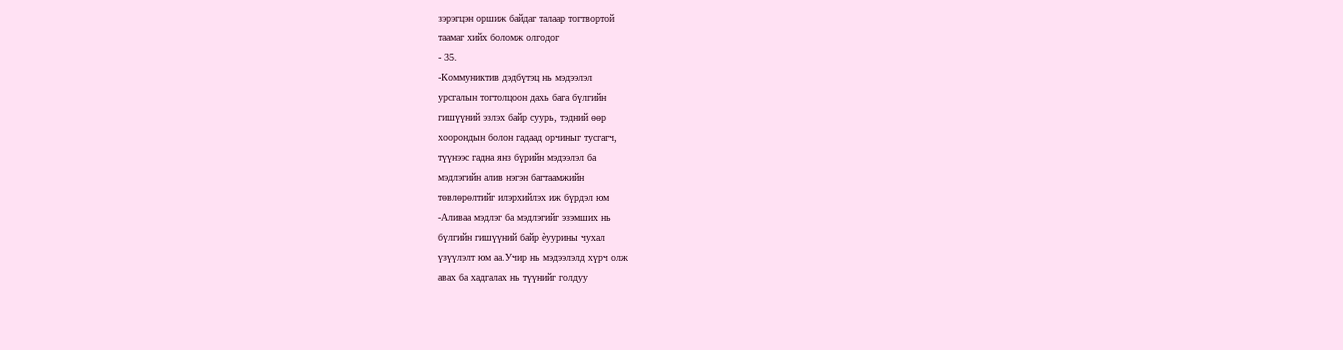зэрэгцэн оршиж байдаг талаар тогтвортой
таамаг хийх боломж олгодог
- 35.
-Коммуниктив дэдбүтэц нь мэдээлэл
урсгалын тогтолцоон дахь бага бүлгийн
гишүүний эзлэх байр суурь, тэдний өөр
хоорондын болон гадаад орчиныг тусгагч,
түүнээс гадна янз бүрийн мэдээлэл ба
мэдлэгийн алив нэгэн багтаамжийн
төвлөрөлтийг илэрхийлэх иж бүрдэл юм
-Аливаа мэдлэг ба мэдлэгийг эзэмших нь
бүлгийн гишүүний байр ѐуурины чухал
үзүүлэлт юм аа.Учир нь мэдээлэлд хүрч олж
авах ба хадгалах нь түүнийг голдуу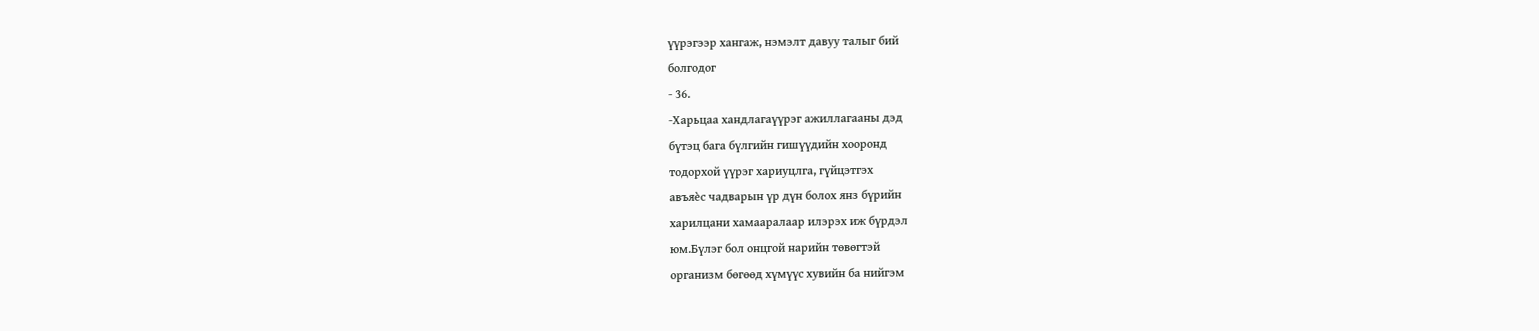үүрэгээр хангаж, нэмэлт давуу талыг бий
болгодог
- 36.
-Харьцаа хандлагаүүрэг ажиллагааны дэд
бүтэц бага бүлгийн гишүүдийн хооронд
тодорхой үүрэг хариуцлга, гүйцэтгэх
авъяѐс чадварын үр дүн болох янз бүрийн
харилцани хамааралаар илэрэх иж бүрдэл
юм.Бүлэг бол онцгой нарийн төвөгтэй
организм бөгөөд хүмүүс хувийн ба нийгэм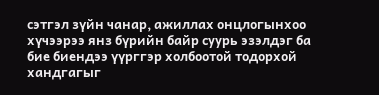сэтгэл зүйн чанар, ажиллах онцлогынхоо
хүчээрээ янз бүрийн байр суурь эзэлдэг ба
бие биендээ үүрггэр холбоотой тодорхой
хандгагыг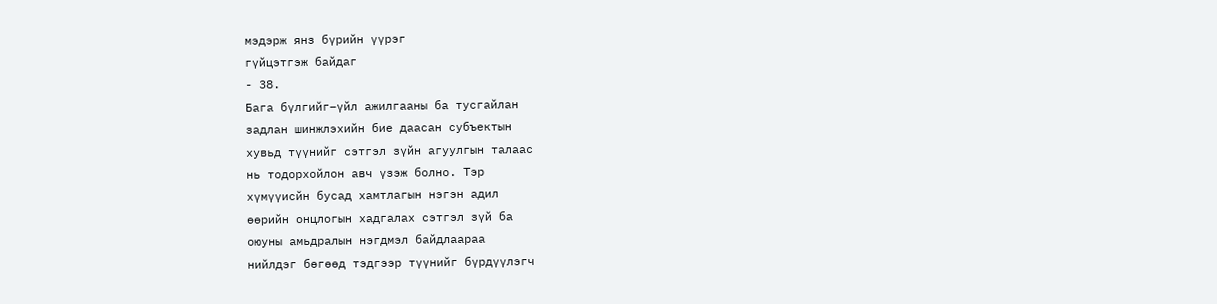мэдэрж янз бүрийн үүрэг
гүйцэтгэж байдаг
- 38.
Бага бүлгийг–үйл ажилгааны ба тусгайлан
задлан шинжлэхийн бие даасан субъектын
хувьд түүнийг сэтгэл зүйн агуулгын талаас
нь тодорхойлон авч үзэж болно. Тэр
хүмүүисйн бусад хамтлагын нэгэн адил
өөрийн онцлогын хадгалах сэтгэл зүй ба
оюуны амьдралын нэгдмэл байдлаараа
нийлдэг бөгөөд тэдгээр түүнийг бүрдүүлэгч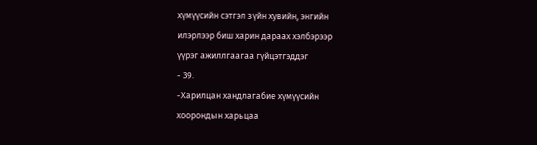хүмүүсийн сэтгэл зүйн хувийн, энгийн
илэрлээр биш харин дараах хэлбэрээр
үүрэг ажиллгаагаа гүйцэтгэддэг
- 39.
-Харилцан хандлагабие хүмүүсийн
хоорондын харьцаа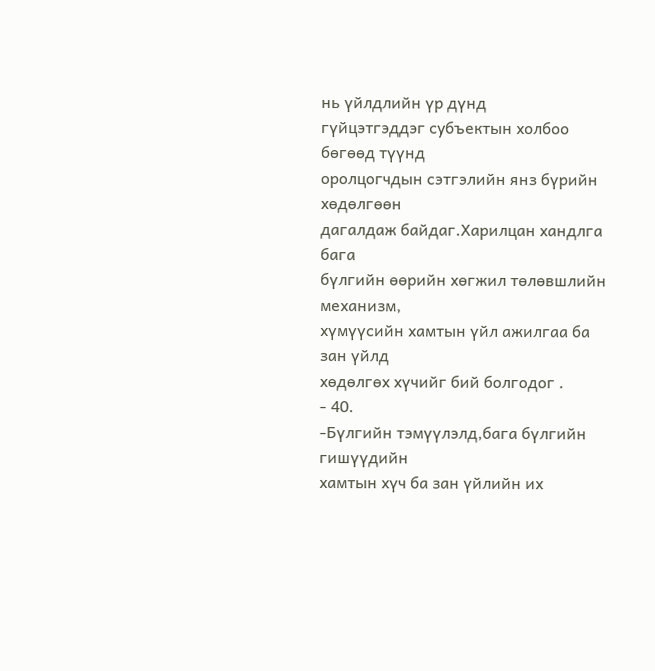нь үйлдлийн үр дүнд
гүйцэтгэддэг субъектын холбоо бөгөөд түүнд
оролцогчдын сэтгэлийн янз бүрийн хөдөлгөөн
дагалдаж байдаг.Харилцан хандлга бага
бүлгийн өөрийн хөгжил төлөвшлийн механизм,
хүмүүсийн хамтын үйл ажилгаа ба зан үйлд
хөдөлгөх хүчийг бий болгодог .
- 40.
-Бүлгийн тэмүүлэлд,бага бүлгийн гишүүдийн
хамтын хүч ба зан үйлийн их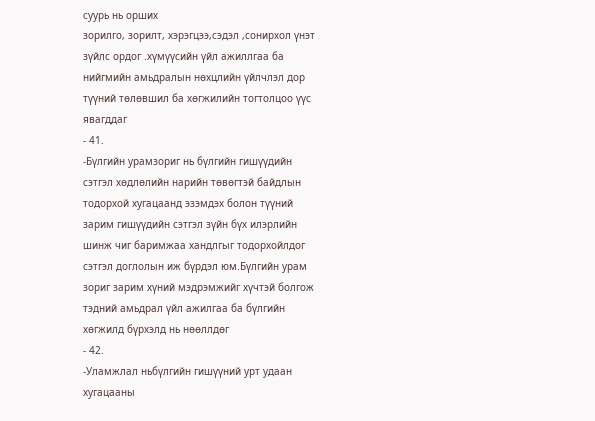суурь нь орших
зорилго, зорилт, хэрэгцээ,сэдэл ,сонирхол үнэт
зүйлс ордог .хүмүүсийн үйл ажиллгаа ба
нийгмийн амьдралын нөхцлийн үйлчлэл дор
түүний төлөвшил ба хөгжилийн тогтолцоо үүс
явагддаг
- 41.
-Бүлгийн урамзориг нь бүлгийн гишүүдийн
сэтгэл хөдлөлийн нарийн төвөгтэй байдлын
тодорхой хугацаанд эзэмдэх болон түүний
зарим гишүүдийн сэтгэл зүйн бүх илэрлийн
шинж чиг баримжаа хандлгыг тодорхойлдог
сэтгэл доглолын иж бүрдэл юм.Бүлгийн урам
зориг зарим хүний мэдрэмжийг хүчтэй болгож
тэдний амьдрал үйл ажилгаа ба бүлгийн
хөгжилд бүрхэлд нь нөөллдөг
- 42.
-Уламжлал ньбүлгийн гишүүний урт удаан
хугацааны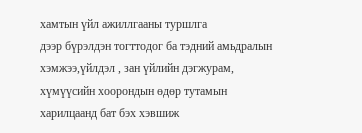хамтын үйл ажиллгааны туршлга
дээр бүрэлдэн тогттодог ба тэдний амьдралын
хэмжээ,үйлдэл , зан үйлийн дэгжурам,
хүмүүсийн хоорондын өдөр тутамын
харилцаанд бат бэх хэвшиж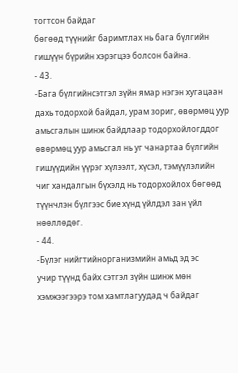тогтсон байдаг
бөгөөд түүнийг баримтлах нь бага бүлгийн
гишүүн бүрийн хэрэгцээ болсон байна.
- 43.
-Бага бүлгийнсэтгэл зүйн ямар нэгэн хугацаан
дахь тодорхой байдал, урам зориг, өвөрмөц уур
амьсгалын шинж байдлаар тодорхойлогддог
өвөрмөц уур амьсгал нь уг чанартаа бүлгийн
гишүүдийн үүрэг хүлээлт, хүсэл, тэмүүлэлийн
чиг хандалгын бүхэлд нь тодорхойлох бөгөөд
түүнчлэн бүлгээс бие хүнд үйлдэл зан үйл
нөөллөдөг.
- 44.
-Бүлэг нийгтийнорганизмийн амьд эд эс
учир түүнд байх сэтгэл зүйн шинж мөн
хэмжээгээрэ том хамтлагуудад ч байдаг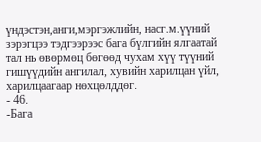үндэстэн,анги,мэргэжлийн, насг.м.үүний
зэрэгцээ тэдгээрээс бага бүлгийн ялгаатай
тал нь өвөрмөц бөгөөд чухам хүү түүний
гишүүдийн ангилал, хувийн харилцан үйл,
харилцаагаар нөхцөлддөг.
- 46.
-Бага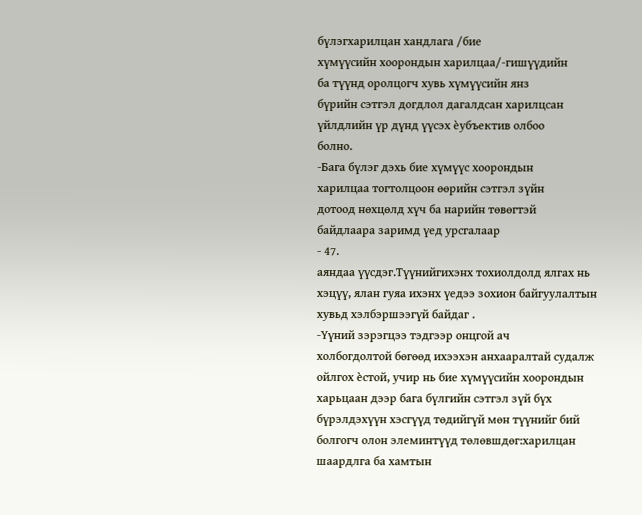бүлэгхарилцан хандлага /бие
хүмүүсийн хоорондын харилцаа/-гишүүдийн
ба түүнд оролцогч хувь хүмүүсийн янз
бүрийн сэтгэл догдлол дагалдсан харилцсан
үйлдлийн үр дүнд үүсэх ѐубъектив олбоо
болно.
-Бага бүлэг дэхь бие хүмүүс хоорондын
харилцаа тогтолцоон өөрийн сэтгэл зүйн
дотоод нөхцөлд хүч ба нарийн төвөгтэй
байдлаара заримд үед урсгалаар
- 47.
аяндаа үүсдэг.Түүнийгихэнх тохиолдолд ялгах нь
хэцүү, ялан гуяа ихэнх үедээ зохион байгуулалтын
хувьд хэлбэршээгүй байдаг .
-Үүний зэрэгцээ тэдгээр онцгой ач
холбогдолтой бөгөөд ихээхэн анхааралтай судалж
ойлгох ѐстой, учир нь бие хүмүүсийн хоорондын
харьцаан дээр бага бүлгийн сэтгэл зүй бүх
бүрэлдэхүүн хэсгүүд төдийгүй мөн түүнийг бий
болгогч олон элеминтүүд төлөвшдөг:харилцан
шаардлга ба хамтын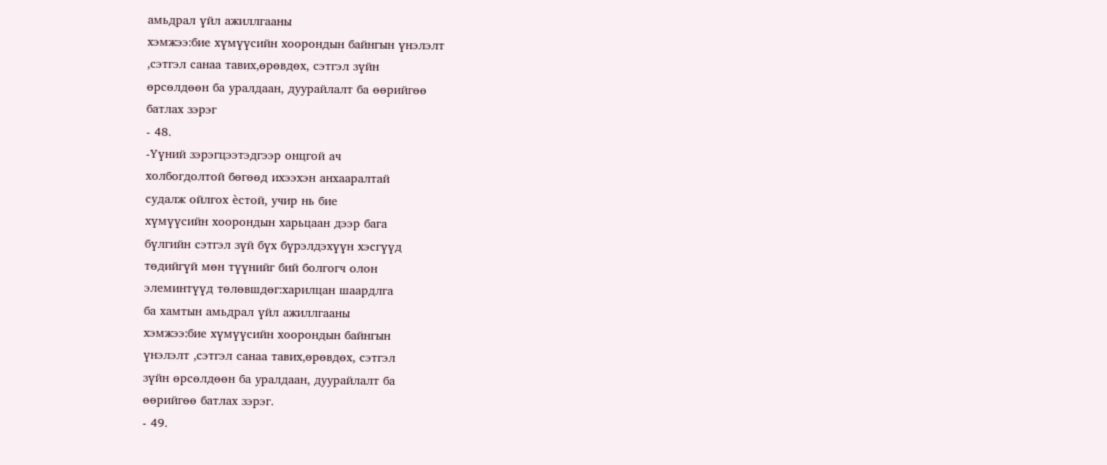амьдрал үйл ажиллгааны
хэмжээ:бие хүмүүсийн хоорондын байнгын үнэлэлт
,сэтгэл санаа тавих,өрөвдөх, сэтгэл зүйн
өрсөлдөөн ба уралдаан, дуурайлалт ба өөрийгөө
батлах зэрэг
- 48.
-Үүний зэрэгцээтэдгээр онцгой ач
холбогдолтой бөгөөд ихээхэн анхааралтай
судалж ойлгох ѐстой, учир нь бие
хүмүүсийн хоорондын харьцаан дээр бага
бүлгийн сэтгэл зүй бүх бүрэлдэхүүн хэсгүүд
төдийгүй мөн түүнийг бий болгогч олон
элеминтүүд төлөвшдөг:харилцан шаардлга
ба хамтын амьдрал үйл ажиллгааны
хэмжээ:бие хүмүүсийн хоорондын байнгын
үнэлэлт ,сэтгэл санаа тавих,өрөвдөх, сэтгэл
зүйн өрсөлдөөн ба уралдаан, дуурайлалт ба
өөрийгөө батлах зэрэг.
- 49.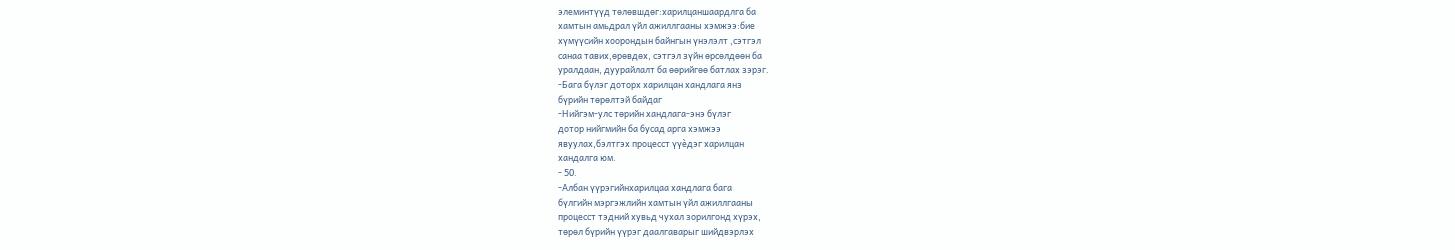элеминтүүд төлөвшдөг:харилцаншаардлга ба
хамтын амьдрал үйл ажиллгааны хэмжээ:бие
хүмүүсийн хоорондын байнгын үнэлэлт ,сэтгэл
санаа тавих,өрөвдөх, сэтгэл зүйн өрсөлдөөн ба
уралдаан, дуурайлалт ба өөрийгөө батлах зэрэг.
-Бага бүлэг доторх харилцан хандлага янз
бүрийн төрөлтэй байдаг
-Нийгэм-улс төрийн хандлага-энэ бүлэг
дотор нийгмийн ба бусад арга хэмжээ
явуулах,бэлтгэх процесст үүѐдэг харилцан
хандалга юм.
- 50.
-Албан үүрэгийнхарилцаа хандлага бага
бүлгийн мэргэжлийн хамтын үйл ажиллгааны
процесст тэдний хувьд чухал зорилгонд хүрэх,
төрөл бүрийн үүрэг даалгаварыг шийдвэрлэх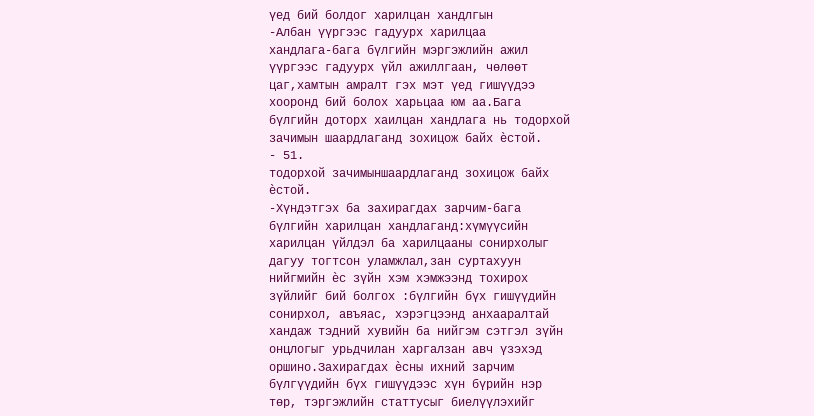үед бий болдог харилцан хандлгын
-Албан үүргээс гадуурх харилцаа
хандлага-бага бүлгийн мэргэжлийн ажил
үүргээс гадуурх үйл ажиллгаан, чөлөөт
цаг,хамтын амралт гэх мэт үед гишүүдээ
хооронд бий болох харьцаа юм аа.Бага
бүлгийн доторх хаилцан хандлага нь тодорхой
зачимын шаардлаганд зохицож байх ѐстой.
- 51.
тодорхой зачимыншаардлаганд зохицож байх
ѐстой.
-Хүндэтгэх ба захирагдах зарчим-бага
бүлгийн харилцан хандлаганд:хүмүүсийн
харилцан үйлдэл ба харилцааны сонирхолыг
дагуу тогтсон уламжлал,зан суртахуун
нийгмийн ѐс зүйн хэм хэмжээнд тохирох
зүйлийг бий болгох :бүлгийн бүх гишүүдийн
сонирхол, авъяас, хэрэгцээнд анхааралтай
хандаж тэдний хувийн ба нийгэм сэтгэл зүйн
онцлогыг урьдчилан харгалзан авч үзэхэд
оршино.Захирагдах ѐсны ихний зарчим
бүлгүүдийн бүх гишүүдээс хүн бүрийн нэр
төр, тэргэжлийн статтусыг биелүүлэхийг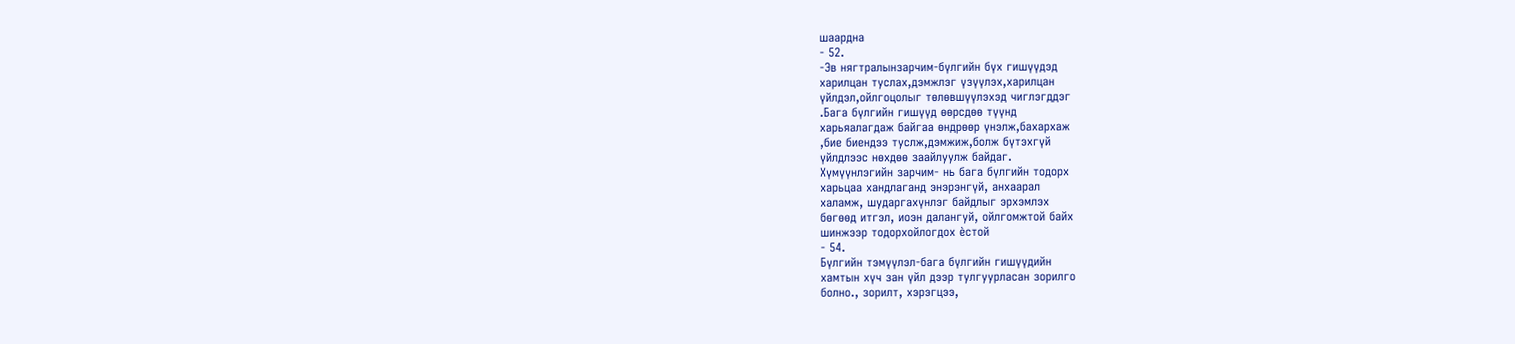шаардна
- 52.
-Эв нягтралынзарчим-бүлгийн бүх гишүүдэд
харилцан туслах,дэмжлэг үзүүлэх,харилцан
үйлдэл,ойлгоцолыг төлөвшүүлэхэд чиглэгддэг
.Бага бүлгийн гишүүд өөрсдөө түүнд
харьяалагдаж байгаа өндрөөр үнэлж,бахархаж
,бие биендээ туслж,дэмжиж,болж бүтэхгүй
үйлдлээс нөхдөө заайлуулж байдаг.
Хүмүүнлэгийн зарчим- нь бага бүлгийн тодорх
харьцаа хандлаганд энэрэнгүй, анхаарал
халамж, шударгахүнлэг байдлыг эрхэмлэх
бөгөөд итгэл, иоэн далангуй, ойлгомжтой байх
шинжээр тодорхойлогдох ѐстой
- 54.
Бүлгийн тэмүүлэл-бага бүлгийн гишүүдийн
хамтын хүч зан үйл дээр тулгуурласан зорилго
болно., зорилт, хэрэгцээ,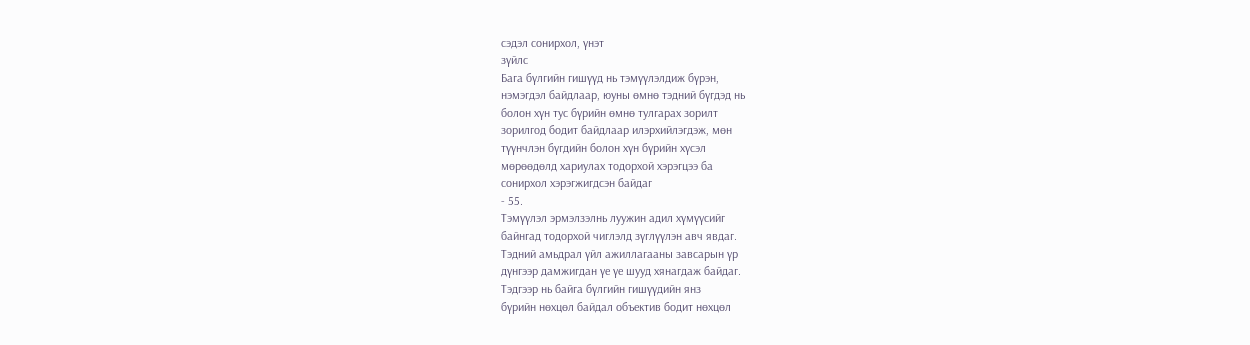сэдэл сонирхол, үнэт
зүйлс
Бага бүлгийн гишүүд нь тэмүүлэлдиж бүрэн,
нэмэгдэл байдлаар, юуны өмнө тэдний бүгдэд нь
болон хүн тус бүрийн өмнө тулгарах зорилт
зорилгод бодит байдлаар илэрхийлэгдэж, мөн
түүнчлэн бүгдийн болон хүн бүрийн хүсэл
мөрөөдөлд хариулах тодорхой хэрэгцээ ба
сонирхол хэрэгжигдсэн байдаг
- 55.
Тэмүүлэл эрмэлзэлнь луужин адил хүмүүсийг
байнгад тодорхой чиглэлд зүглүүлэн авч явдаг.
Тэдний амьдрал үйл ажиллагааны завсарын үр
дүнгээр дамжигдан үе үе шууд хянагдаж байдаг.
Тэдгээр нь байга бүлгийн гишүүдийн янз
бүрийн нөхцөл байдал объектив бодит нөхцөл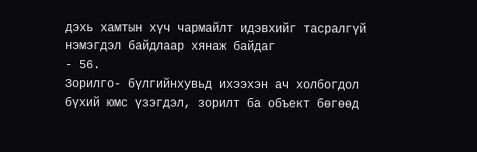дэхь хамтын хүч чармайлт идэвхийг тасралгүй
нэмэгдэл байдлаар хянаж байдаг
- 56.
Зорилго- бүлгийнхувьд ихээхэн ач холбогдол
бүхий юмс үзэгдэл, зорилт ба объект бөгөөд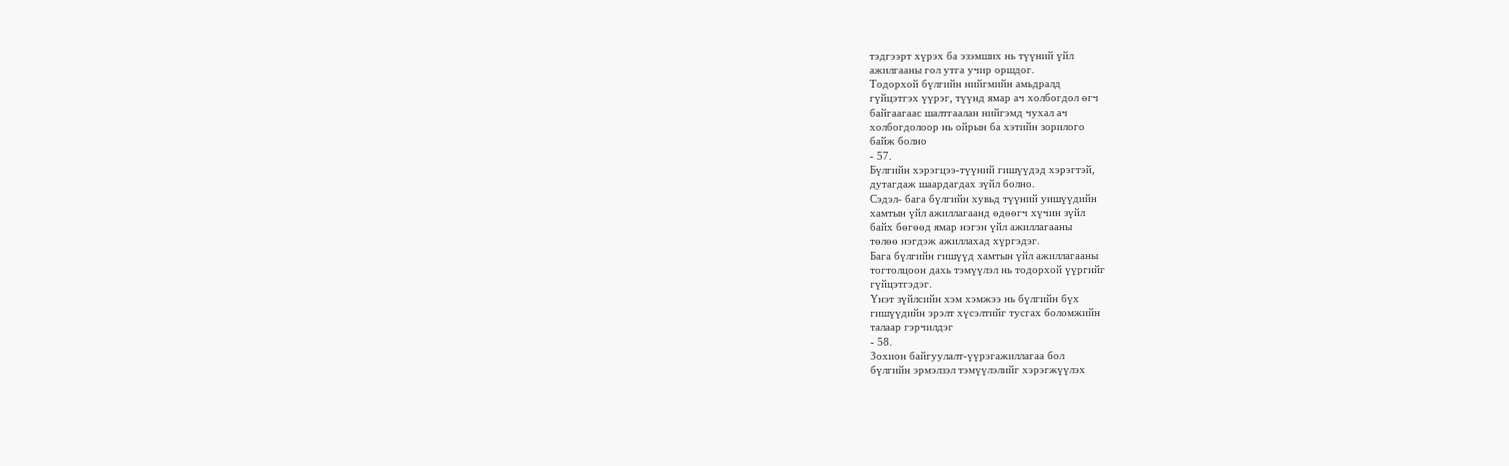тэдгээрт хүрэх ба эзэмших нь түүний үйл
ажилгааны гол утга учир оршдог.
Тодорхой бүлгийн нийгмийн амьдралд
гүйцэтгэх үүрэг, түүнд ямар ач холбогдол өгч
байгаагаас шалтгаалан нийгэмд чухал ач
холбогдолоор нь ойрын ба хэтийн зорилого
байж болно
- 57.
Бүлгийн хэрэгцээ-түүний гишүүдэд хэрэгтэй,
дутагдаж шаардагдах зүйл болно.
Сэдэл- бага бүлгийн хувьд түүний уишүүдийн
хамтын үйл ажиллагаанд өдөөгч хүчин зүйл
байх бөгөөд ямар нэгэн үйл ажиллагааны
төлөө нэгдэж ажиллахад хүргэдэг.
Бага бүлгийн гишүүд хамтын үйл ажиллагааны
тогтолцоон дахь тэмүүлэл нь тодорхой үүргийг
гүйцэтгэдэг.
Үнэт зүйлсийн хэм хэмжээ нь бүлгийн бүх
гишүүдийн эрэлт хүсэлтийг тусгах боломжийн
талаар гэрчилдэг
- 58.
Зохион байгуулалт-үүрэгажиллагаа бол
бүлгийн эрмэлзэл тэмүүлэлийг хэрэгжүүлэх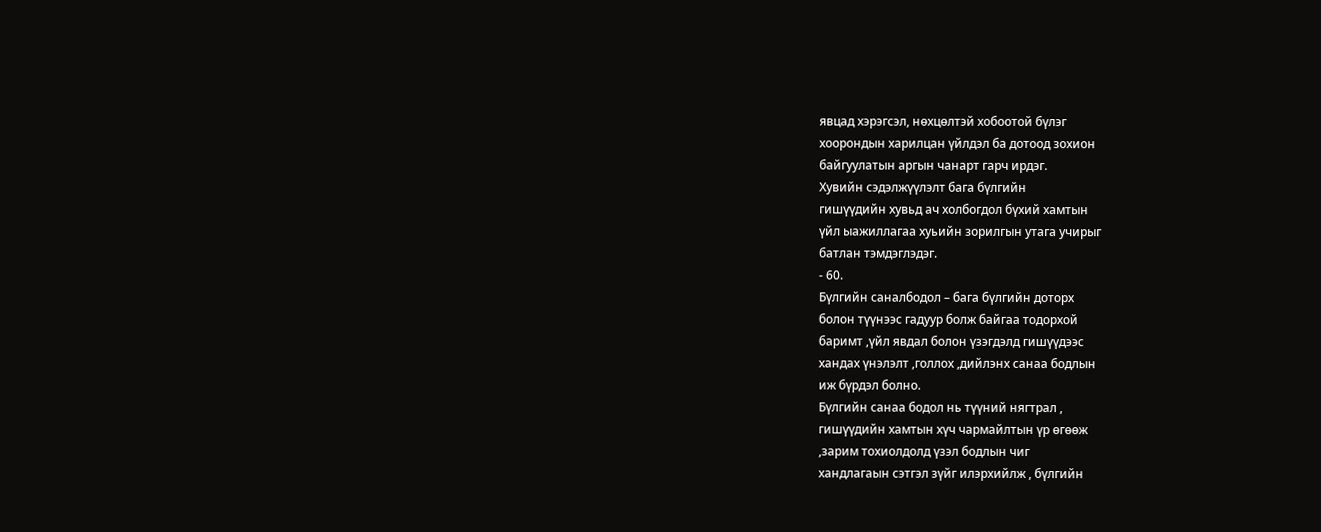явцад хэрэгсэл, нөхцөлтэй хобоотой бүлэг
хоорондын харилцан үйлдэл ба дотоод зохион
байгуулатын аргын чанарт гарч ирдэг.
Хувийн сэдэлжүүлэлт бага бүлгийн
гишүүдийн хувьд ач холбогдол бүхий хамтын
үйл ыажиллагаа хуьийн зорилгын утага учирыг
батлан тэмдэглэдэг.
- 60.
Бүлгийн саналбодол – бага бүлгийн доторх
болон түүнээс гадуур болж байгаа тодорхой
баримт ,үйл явдал болон үзэгдэлд гишүүдээс
хандах үнэлэлт ,голлох ,дийлэнх санаа бодлын
иж бүрдэл болно.
Бүлгийн санаа бодол нь түүний нягтрал ,
гишүүдийн хамтын хүч чармайлтын үр өгөөж
,зарим тохиолдолд үзэл бодлын чиг
хандлагаын сэтгэл зүйг илэрхийлж , бүлгийн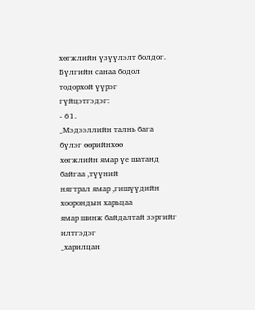хөгжлийн үзүүлэлт болдог.
Бүлгийн санаа бодол тодорхой үүрэг
гүйцэтгэдэг:
- 61.
_Мэдээллийн талнь бага бүлэг өөрийнхөө
хөгжлийн ямар үе шатанд байгаа ,түүний
нягтрал ямар ,гишүүдийн хоорондын харьцаа
ямар шинж байдалтай зэргийг илтгэдэг
_харилцан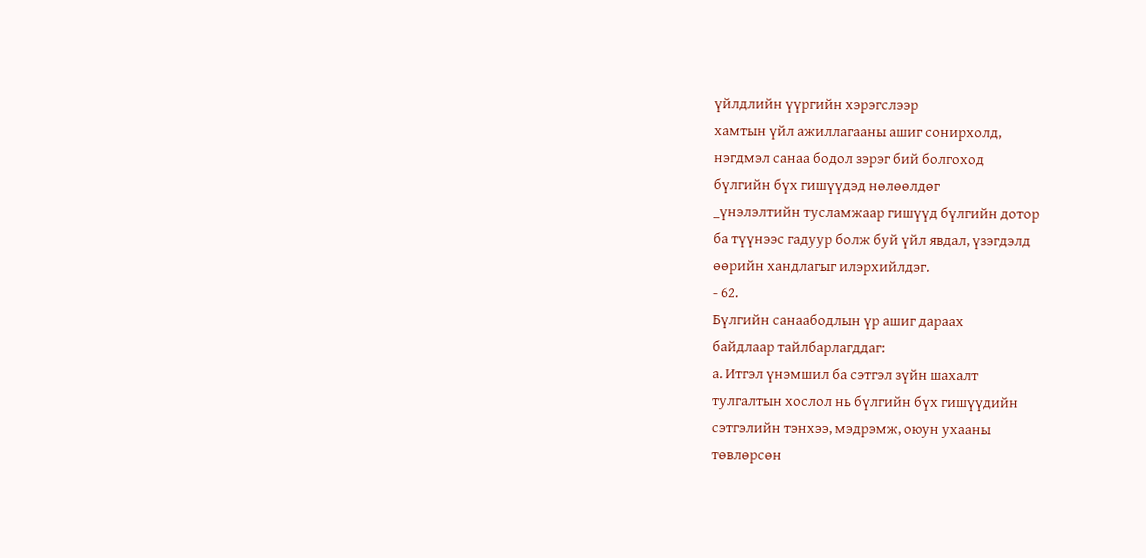үйлдлийн үүргийн хэрэгслээр
хамтын үйл ажиллагааны ашиг сонирхолд,
нэгдмэл санаа бодол зэрэг бий болгоход
бүлгийн бүх гишүүдэд нөлөөлдөг
_үнэлэлтийн тусламжаар гишүүд бүлгийн дотор
ба түүнээс гадуур болж буй үйл явдал, үзэгдэлд
өөрийн хандлагыг илэрхийлдэг.
- 62.
Бүлгийн санаабодлын үр ашиг дараах
байдлаар тайлбарлагддаг:
а. Итгэл үнэмшил ба сэтгэл зүйн шахалт
тулгалтын хослол нь бүлгийн бүх гишүүдийн
сэтгэлийн тэнхээ, мэдрэмж, оюун ухааны
төвлөрсөн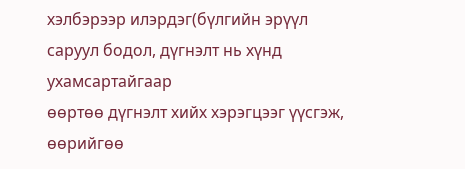хэлбэрээр илэрдэг(бүлгийн эрүүл
саруул бодол, дүгнэлт нь хүнд ухамсартайгаар
өөртөө дүгнэлт хийх хэрэгцээг үүсгэж, өөрийгөө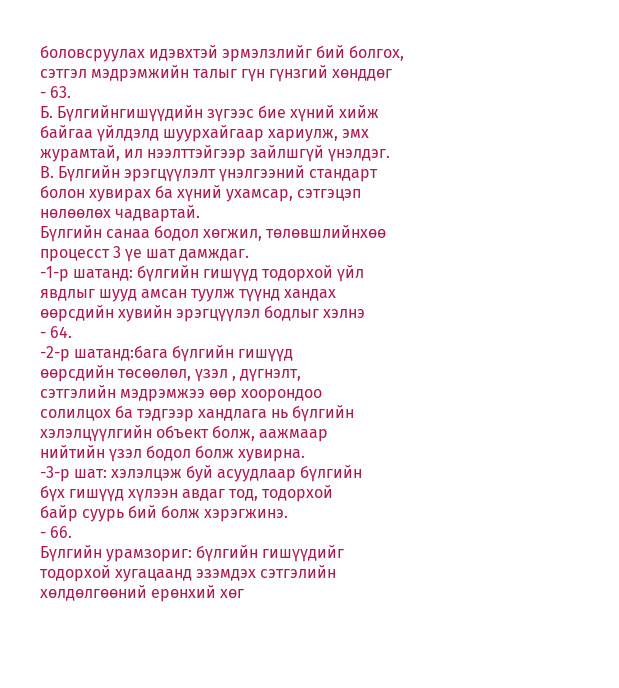боловсруулах идэвхтэй эрмэлзлийг бий болгох,
сэтгэл мэдрэмжийн талыг гүн гүнзгий хөнддөг
- 63.
Б. Бүлгийнгишүүдийн зүгээс бие хүний хийж
байгаа үйлдэлд шуурхайгаар хариулж, эмх
журамтай, ил нээлттэйгээр зайлшгүй үнэлдэг.
В. Бүлгийн эрэгцүүлэлт үнэлгээний стандарт
болон хувирах ба хүний ухамсар, сэтгэцэп
нөлөөлөх чадвартай.
Бүлгийн санаа бодол хөгжил, төлөвшлийнхөө
процесст 3 үе шат дамждаг.
-1-р шатанд: бүлгийн гишүүд тодорхой үйл
явдлыг шууд амсан туулж түүнд хандах
өөрсдийн хувийн эрэгцүүлэл бодлыг хэлнэ
- 64.
-2-р шатанд:бага бүлгийн гишүүд
өөрсдийн төсөөлөл, үзэл , дүгнэлт,
сэтгэлийн мэдрэмжээ өөр хоорондоо
солилцох ба тэдгээр хандлага нь бүлгийн
хэлэлцүүлгийн объект болж, аажмаар
нийтийн үзэл бодол болж хувирна.
-3-р шат: хэлэлцэж буй асуудлаар бүлгийн
бүх гишүүд хүлээн авдаг тод, тодорхой
байр суурь бий болж хэрэгжинэ.
- 66.
Бүлгийн урамзориг: бүлгийн гишүүдийг
тодорхой хугацаанд эзэмдэх сэтгэлийн
хөлдөлгөөний ерөнхий хөг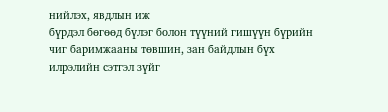нийлэх, явдлын иж
бүрдэл бөгөөд бүлэг болон түүний гишүүн бүрийн
чиг баримжааны төвшин, зан байдлын бүх
илрэлийн сэтгэл зүйг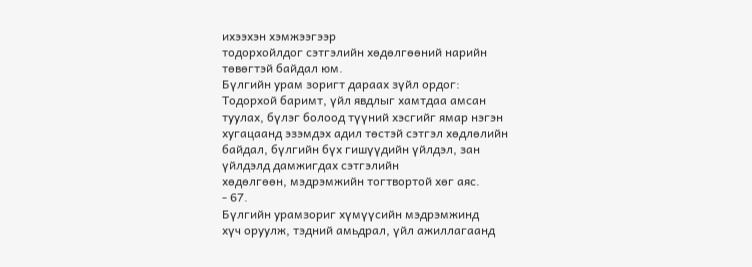ихээхэн хэмжээгээр
тодорхойлдог сэтгэлийн хөдөлгөөний нарийн
төвөгтэй байдал юм.
Бүлгийн урам зоригт дараах зүйл ордог:
Тодорхой баримт, үйл явдлыг хамтдаа амсан
туулах, бүлэг болоод түүний хэсгийг ямар нэгэн
хугацаанд эзэмдэх адил төстэй сэтгэл хөдлөлийн
байдал, бүлгийн бүх гишүүдийн үйлдэл, зан
үйлдэлд дамжигдах сэтгэлийн
хөдөлгөөн, мэдрэмжийн тогтвортой хөг аяс.
- 67.
Бүлгийн урамзориг хүмүүсийн мэдрэмжинд
хүч оруулж, тэдний амьдрал, үйл ажиллагаанд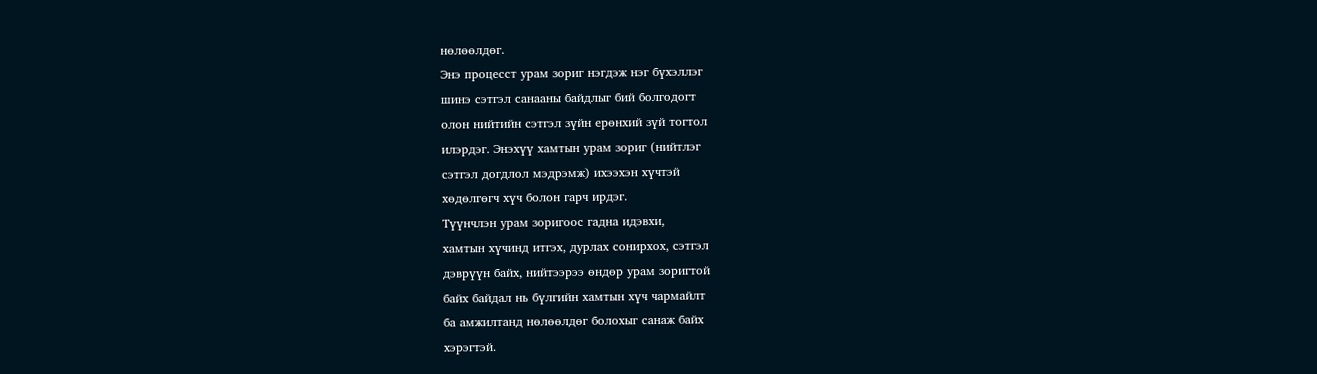нөлөөлдөг.
Энэ процесст урам зориг нэгдэж нэг бүхэллэг
шинэ сэтгэл санааны байдлыг бий болгодогт
олон нийтийн сэтгэл зүйн ерөнхий зүй тогтол
илэрдэг. Энэхүү хамтын урам зориг (нийтлэг
сэтгэл догдлол мэдрэмж) ихээхэн хүчтэй
хөдөлгөгч хүч болон гарч ирдэг.
Түүнчлэн урам зоригоос гадна идэвхи,
хамтын хүчинд итгэх, дурлах сонирхох, сэтгэл
дэврүүн байх, нийтээрээ өндөр урам зоригтой
байх байдал нь бүлгийн хамтын хүч чармайлт
ба амжилтанд нөлөөлдөг болохыг санаж байх
хэрэгтэй.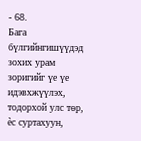- 68.
Бага бүлгийнгишүүдэд зохих урам зоригийг үе үе
идэвхжүүлэх, тодорхой улс төр, ѐс суртахуун,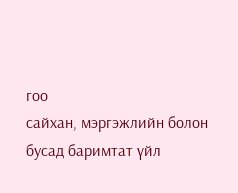гоо
сайхан, мэргэжлийн болон бусад баримтат үйл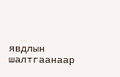явдлын шалтгаанаар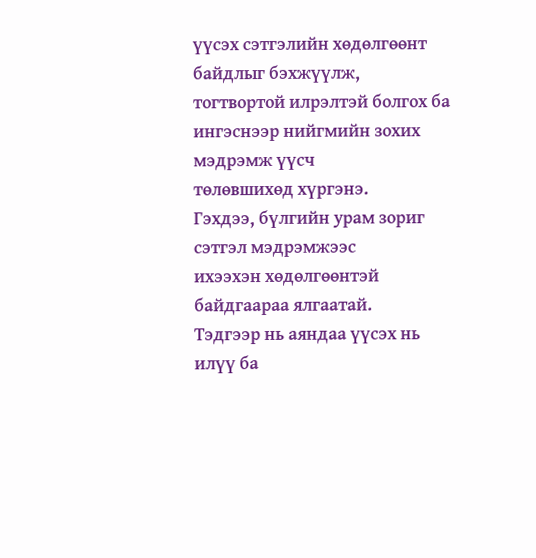үүсэх сэтгэлийн хөдөлгөөнт
байдлыг бэхжүүлж, тогтвортой илрэлтэй болгох ба
ингэснээр нийгмийн зохих мэдрэмж үүсч
төлөвшихөд хүргэнэ.
Гэхдээ, бүлгийн урам зориг сэтгэл мэдрэмжээс
ихээхэн хөдөлгөөнтэй байдгаараа ялгаатай.
Тэдгээр нь аяндаа үүсэх нь илүү ба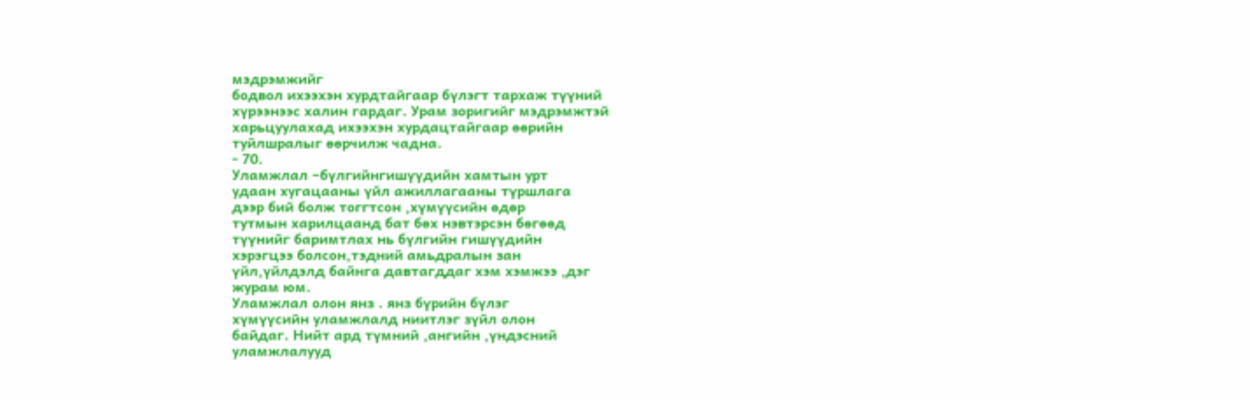мэдрэмжийг
бодвол ихээхэн хурдтайгаар бүлэгт тархаж түүний
хүрээнээс халин гардаг. Урам зоригийг мэдрэмжтэй
харьцуулахад ихээхэн хурдацтайгаар өөрийн
туйлшралыг өөрчилж чадна.
- 70.
Уламжлал –бүлгийнгишүүдийн хамтын урт
удаан хугацааны үйл ажиллагааны түршлага
дээр бий болж тоггтсон ,хүмүүсийн өдөр
тутмын харилцаанд бат бөх нэвтэрсэн бөгөөд
түүнийг баримтлах нь бүлгийн гишүүдийн
хэрэгцээ болсон,тэдний амьдралын зан
үйл,үйлдэлд байнга давтагддаг хэм хэмжээ ,дэг
журам юм.
Уламжлал олон янз . янз бүрийн бүлэг
хүмүүсийн уламжлалд ниитлэг зүйл олон
байдаг. Нийт ард түмний ,ангийн ,үндэсний
уламжлалууд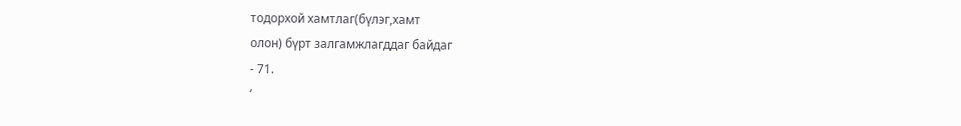тодорхой хамтлаг(бүлэг,хамт
олон) бүрт залгамжлагддаг байдаг
- 71.
‘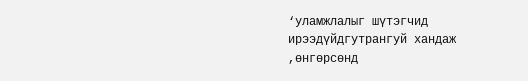‘уламжлалыг шүтэгчид ирээдүйдгутрангуй хандаж
,өнгөрсөнд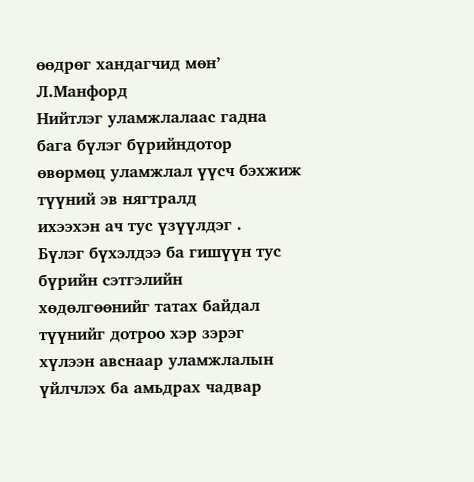өөдрөг хандагчид мөн’
Л.Манфорд
Нийтлэг уламжлалаас гадна бага бүлэг бүрийндотор
өвөрмөц уламжлал үүсч бэхжиж түүний эв нягтралд
ихээхэн ач тус үзүүлдэг .
Бүлэг бүхэлдээ ба гишүүн тус бүрийн сэтгэлийн
хөдөлгөөнийг татах байдал түүнийг дотроо хэр зэрэг
хүлээн авснаар уламжлалын үйлчлэх ба амьдрах чадвар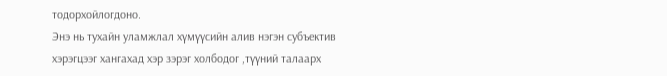тодорхойлогдоно.
Энэ нь тухайн уламжлал хүмүүсийн алив нэгэн субъектив
хэрэгцээг хангахад хэр зэрэг холбодог ,түүний талаарх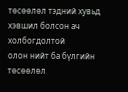төсөөлөл тэдний хувьд хэвшил болсон ач холбогдолтой
олон нийт ба бүлгийн төсөөлөл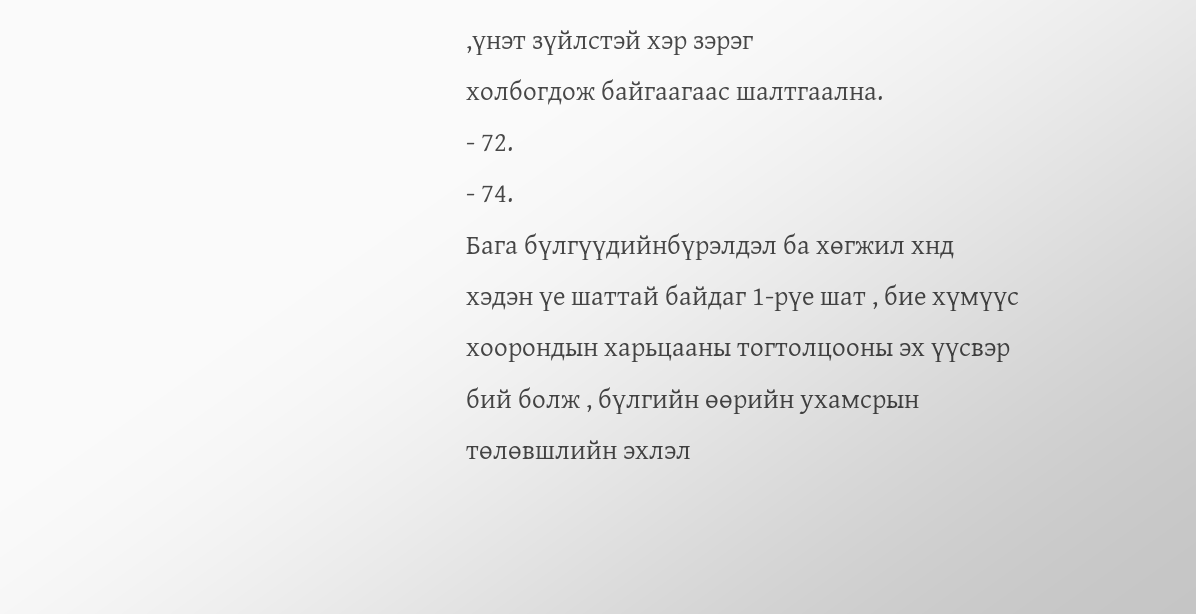,үнэт зүйлстэй хэр зэрэг
холбогдож байгаагаас шалтгаална.
- 72.
- 74.
Бага бүлгүүдийнбүрэлдэл ба хөгжил хнд
хэдэн үе шаттай байдаг 1-рүе шат , бие хүмүүс
хоорондын харьцааны тогтолцооны эх үүсвэр
бий болж , бүлгийн өөрийн ухамсрын
төлөвшлийн эхлэл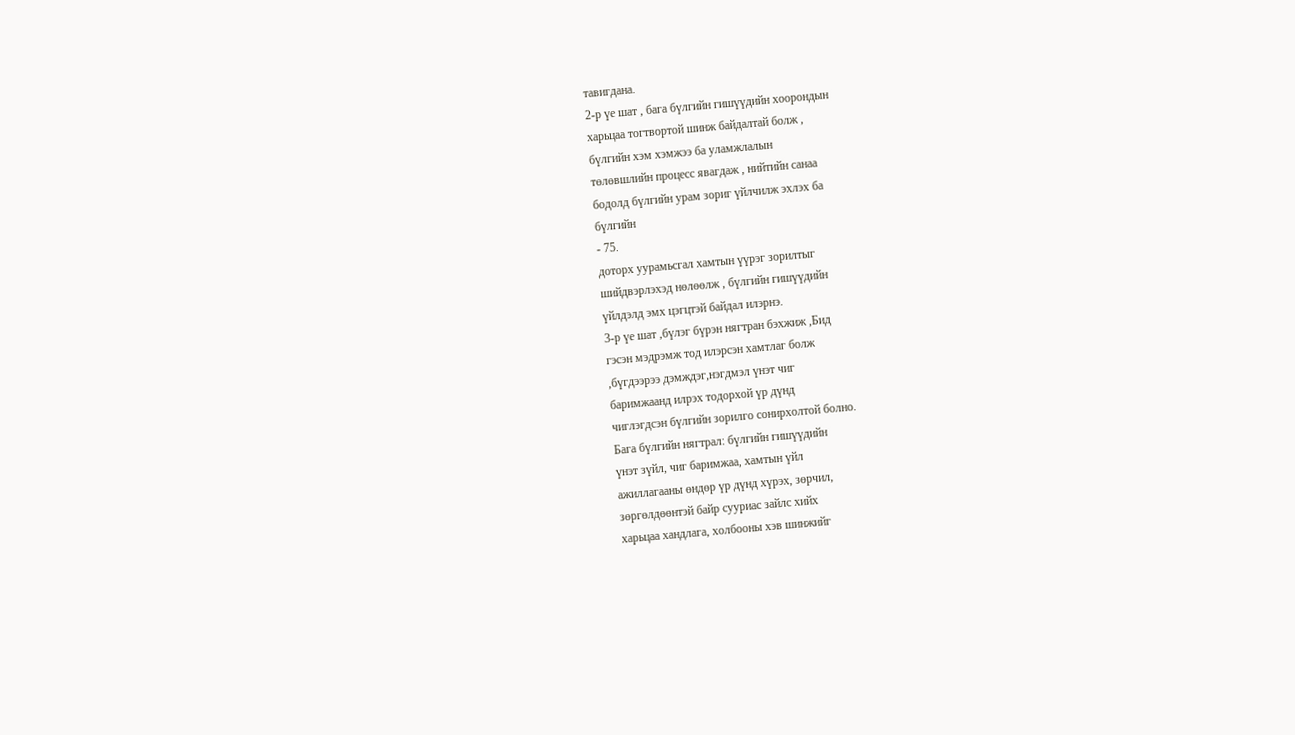тавигдана.
2-р үе шат , бага бүлгийн гишүүдийн хоорондын
харьцаа тогтвортой шинж байдалтай болж ,
бүлгийн хэм хэмжээ ба уламжлалын
төлөвшлийн процесс явагдаж , нийтийн санаа
бодолд бүлгийн урам зориг үйлчилж эхлэх ба
бүлгийн
- 75.
доторх уурамьсгал хамтын үүрэг зорилтыг
шийдвэрлэхэд нөлөөлж , бүлгийн гишүүдийн
үйлдэлд эмх цэгцтэй байдал илэрнэ.
3-р үе шат ,бүлэг бүрэн нягтран бэхжиж ,Бид
гэсэн мэдрэмж тод илэрсэн хамтлаг болж
,бүгдээрээ дэмждэг,нэгдмэл үнэт чиг
баримжаанд илрэх тодорхой үр дүнд
чиглэгдсэн бүлгийн зорилго сонирхолтой болно.
Бага бүлгийн нягтрал: бүлгийн гишүүдийн
үнэт зүйл, чиг баримжаа, хамтын үйл
ажиллагааны өндөр үр дүнд хүрэх, зөрчил,
зөргөлдөөнтэй байр сууриас зайлс хийх
харьцаа хандлага, холбооны хэв шинжийг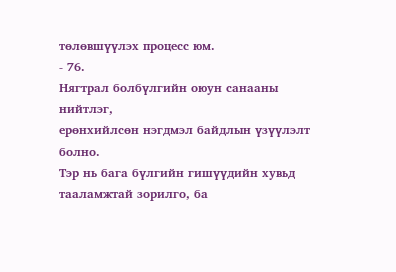төлөвшүүлэх процесс юм.
- 76.
Нягтрал болбүлгийн оюун санааны нийтлэг,
ерөнхийлсөн нэгдмэл байдлын үзүүлэлт болно.
Тэр нь бага бүлгийн гишүүдийн хувьд
тааламжтай зорилго, ба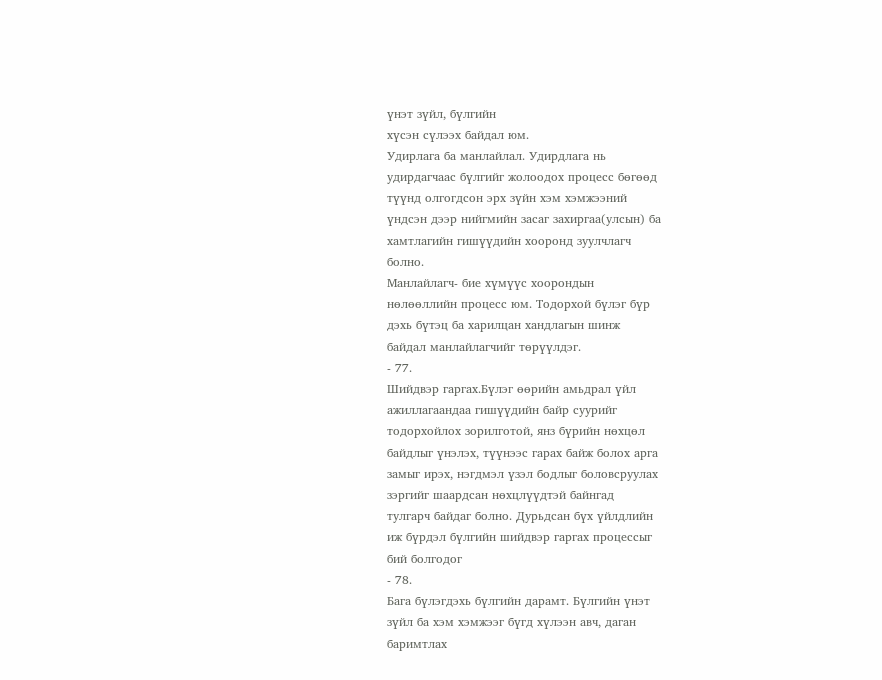үнэт зүйл, бүлгийн
хүсэн сүлээх байдал юм.
Удирлага ба манлайлал. Удирдлага нь
удирдагчаас бүлгийг жолоодох процесс бөгөөд
түүнд олгогдсон эрх зүйн хэм хэмжээний
үндсэн дээр нийгмийн засаг захиргаа(улсын) ба
хамтлагийн гишүүдийн хооронд зуулчлагч
болно.
Манлайлагч- бие хүмүүс хоорондын
нөлөөллийн процесс юм. Тодорхой бүлэг бүр
дэхь бүтэц ба харилцан хандлагын шинж
байдал манлайлагчийг төрүүлдэг.
- 77.
Шийдвэр гаргах.Бүлэг өөрийн амьдрал үйл
ажиллагаандаа гишүүдийн байр суурийг
тодорхойлох зорилготой, янз бүрийн нөхцөл
байдлыг үнэлэх, түүнээс гарах байж болох арга
замыг ирэх, нэгдмэл үзэл бодлыг боловсруулах
зэргийг шаардсан нөхцлүүдтэй байнгад
тулгарч байдаг болно. Дурьдсан бүх үйлдлийн
иж бүрдэл бүлгийн шийдвэр гаргах процессыг
бий болгодог
- 78.
Бага бүлэгдэхь бүлгийн дарамт. Бүлгийн үнэт
зүйл ба хэм хэмжээг бүгд хүлээн авч, даган
баримтлах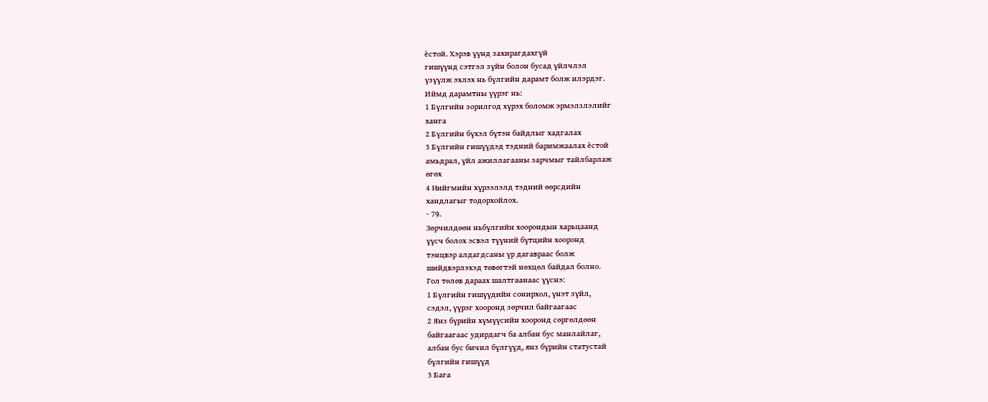ѐстой. Хэрэв үүнд захирагдахгүй
гишүүнд сэтгэл зүйн болон бусад үйлчлэл
үзүүлж эхлэх нь бүлгийн дарамт болж илэрдэг.
Иймд дарамтны үүрэг нь:
1 Бүлгийн зорилгод хүрэх боломж эрмэлзлэлийг
ханга
2 Бүлгийн бүхэл бүтэн байдлыг хадгалах
3 Бүлгийн гишүүдэд тэдний баримжаалах ѐстой
амьдрал, үйл ажиллагааны зарчмыг тайлбарлаж
өгөх
4 Нийгмийн хүрээлэлд тэдний өөрсдийн
хандлагыг тодорхойлох.
- 79.
Зөрчилдөөн ньбүлгийн хоорондын харьцаанд
үүсч болох эсвэл түүний бүтцийн хооронд
тэнцвэр алдагдсаны үр дагавраас болж
шийдвэрлэхэд төвөгтэй нөхцөл байдал болно.
Гол төлөв дараах шалтгаанаас үүснэ:
1 Бүлгийн гишүүдийн сонирхол, үнэт зүйл,
сэдэл, үүрэг хооронд зөрчил байгаагаас
2 Янз бүрийн хүмүүсийн хооронд сөргөлдөөн
байгаагаас удирдагч ба албан бус манлайлаг,
албан бус бичил бүлгүүд, янз бүрийн статустай
бүлгийн гишүүд
3 Бага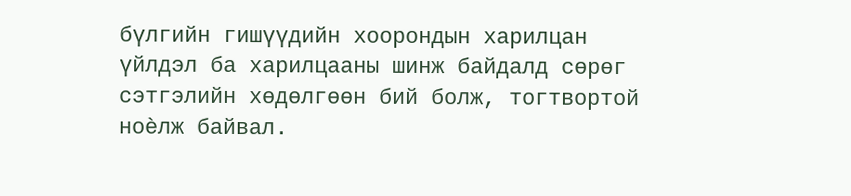бүлгийн гишүүдийн хоорондын харилцан
үйлдэл ба харилцааны шинж байдалд сөрөг
сэтгэлийн хөдөлгөөн бий болж, тогтвортой
ноѐлж байвал.